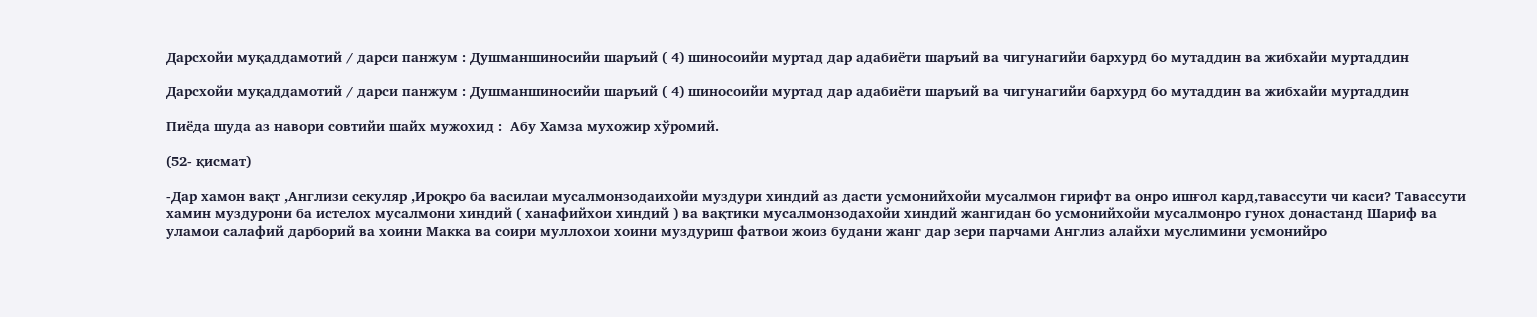Дарсхойи муқаддамотий / дарси панжум : Душманшиносийи шаръий ( 4) шиносоийи муртад дар адабиёти шаръий ва чигунагийи бархурд бо мутаддин ва жибхайи муртаддин

Дарсхойи муқаддамотий / дарси панжум : Душманшиносийи шаръий ( 4) шиносоийи муртад дар адабиёти шаръий ва чигунагийи бархурд бо мутаддин ва жибхайи муртаддин

Пиёда шуда аз навори совтийи шайх мужохид :  Абу Хамза мухожир хўромий.

(52- қисмат)

-Дар хамон вақт ,Англизи секуляр ,Ироқро ба василаи мусалмонзодаихойи муздури хиндий аз дасти усмонийхойи мусалмон гирифт ва онро ишғол кард,тавассути чи каси? Тавассути хамин муздурони ба истелох мусалмони хиндий ( ханафийхои хиндий ) ва вақтики мусалмонзодахойи хиндий жангидан бо усмонийхойи мусалмонро гунох донастанд Шариф ва уламои салафий дарборий ва хоини Макка ва соири муллохои хоини муздуриш фатвои жоиз будани жанг дар зери парчами Англиз алайхи муслимини усмонийро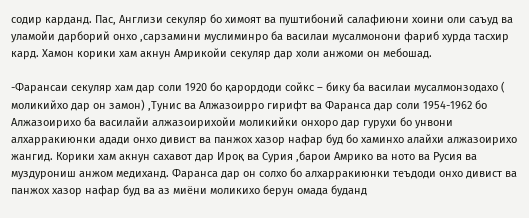содир карданд. Пас, Англизи секуляр бо химоят ва пуштибоний салафиюни хоини оли саъуд ва уламойи дарборий онхо ,сарзамини муслиминро ба василаи мусалмонони фариб хурда тасхир кард. Хамон корики хам акнун Амрикойи секуляр дар холи анжоми он мебошад.

-Фарансаи секуляр хам дар соли 1920 бо қарордоди сойкс – бику ба василаи мусалмонзодахо ( моликийхо дар он замон) ,Тунис ва Алжазоирро гирифт ва Фаранса дар соли 1954-1962 бо Алжазоирихо ба василайи алжазоирихойи моликийки онхоро дар гурухи бо унвони алхарракиюнки адади онхо дивист ва панжох хазор нафар буд бо хаминхо алайхи алжазоирихо жангид. Корики хам акнун сахавот дар Ироқ ва Сурия ,барои Амрико ва ното ва Русия ва муздурониш анжом медиханд. Фаранса дар он солхо бо алхарракиюнки теъдоди онхо дивист ва панжох хазор нафар буд ва аз миёни моликихо берун омада буданд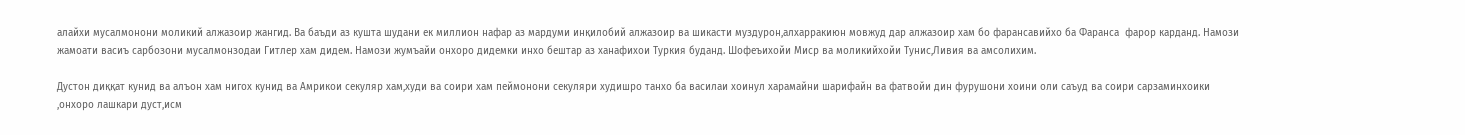алайхи мусалмонони моликий алжазоир жангид. Ва баъди аз кушта шудани ек миллион нафар аз мардуми инқилобий алжазоир ва шикасти муздурон,алхарракиюн мовжуд дар алжазоир хам бо фарансавийхо ба Фаранса  фарор карданд. Намози жамоати васиъ сарбозони мусалмонзодаи Гитлер хам дидем. Намози жумъайи онхоро дидемки инхо бештар аз ханафихои Туркия буданд. Шофеъихойи Миср ва моликийхойи Тунис,Ливия ва амсолихим.

Дустон диққат кунид ва алъон хам нигох кунид ва Амрикои секуляр хам,худи ва соири хам пеймонони секуляри худишро танхо ба василаи хоинул харамайни шарифайн ва фатвойи дин фурушони хоини оли саъуд ва соири сарзаминхоики ,онхоро лашкари дуст,исм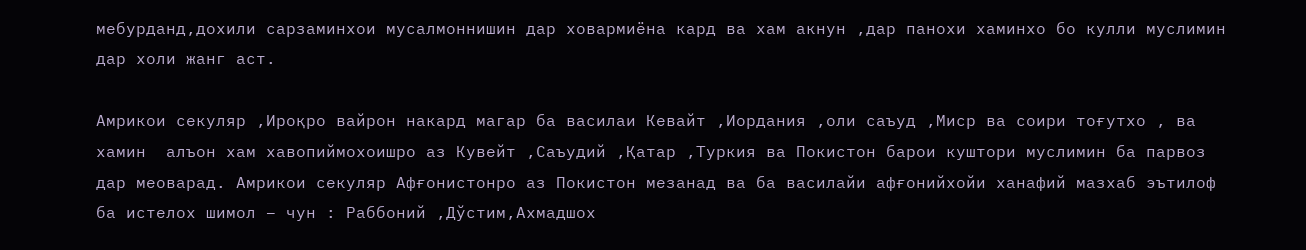мебурданд,дохили сарзаминхои мусалмоннишин дар ховармиёна кард ва хам акнун ,дар панохи хаминхо бо кулли муслимин дар холи жанг аст.

Амрикои секуляр ,Ироқро вайрон накард магар ба василаи Кевайт ,Иордания ,оли саъуд ,Миср ва соири тоғутхо , ва хамин  алъон хам хавопиймохоишро аз Кувейт ,Саъудий ,Қатар ,Туркия ва Покистон барои куштори муслимин ба парвоз дар меоварад. Амрикои секуляр Афғонистонро аз Покистон мезанад ва ба василайи афғонийхойи ханафий мазхаб эътилоф ба истелох шимол – чун : Раббоний ,Дўстим,Ахмадшох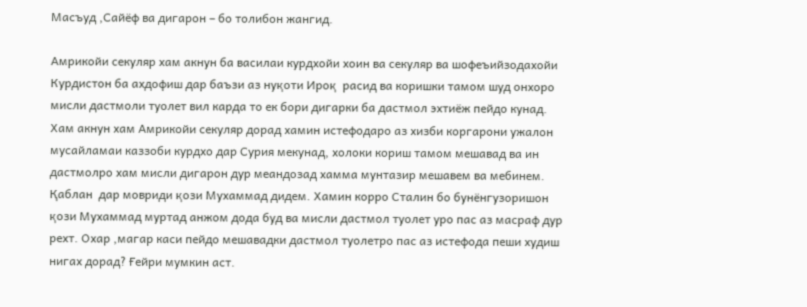Масъуд ,Сайёф ва дигарон – бо толибон жангид.

Амрикойи секуляр хам акнун ба василаи курдхойи хоин ва секуляр ва шофеъийзодахойи Курдистон ба ахдофиш дар баъзи аз нуқоти Ироқ  расид ва коришки тамом шуд онхоро мисли дастмоли туолет вил карда то ек бори дигарки ба дастмол эхтиёж пейдо кунад. Хам акнун хам Амрикойи секуляр дорад хамин истефодаро аз хизби коргарони ужалон мусайламаи каззоби курдхо дар Сурия мекунад, холоки кориш тамом мешавад ва ин дастмолро хам мисли дигарон дур меандозад хамма мунтазир мешавем ва мебинем. Қаблан  дар мовриди қози Мухаммад дидем. Хамин корро Сталин бо бунёнгузоришон қози Мухаммад муртад анжом дода буд ва мисли дастмол туолет уро пас аз масраф дур рехт. Охар ,магар каси пейдо мешавадки дастмол туолетро пас аз истефода пеши худиш нигах дорад? Ғейри мумкин аст.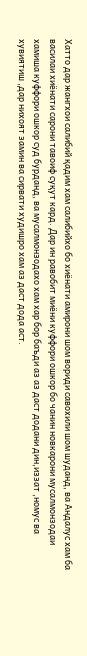Хатто дар жангхои салибий қадим хам салибийхо бо хиёнати амирони шом вориди савохили шом шуданд, ва Андалус хам ба василаи хиёнати сарони тавоиф суқут кард. Дар ин равобит миёни куффори ошкор бо чанин новкарони мусалмонзодаи хамиша куффори ошкор суд бурданд, ва мусалмонзодахо хам хар бор баъди аз аз даст додани дин,иззат ,номус ва хувиятиш ,дар нихоят замин ва сирвати худишро хам аз даст дода аст.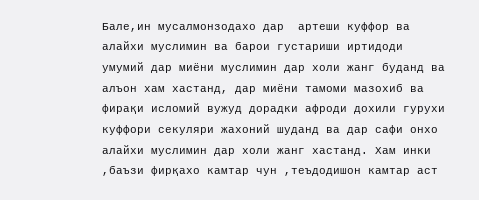Бале,ин мусалмонзодахо дар  артеши куффор ва алайхи муслимин ва барои густариши иртидоди умумий дар миёни муслимин дар холи жанг буданд ва алъон хам хастанд, дар миёни тамоми мазохиб ва фирақи исломий вужуд дорадки афроди дохили гурухи куффори секуляри жахоний шуданд ва дар сафи онхо алайхи муслимин дар холи жанг хастанд. Хам инки ,баъзи фирқахо камтар чун ,теъдодишон камтар аст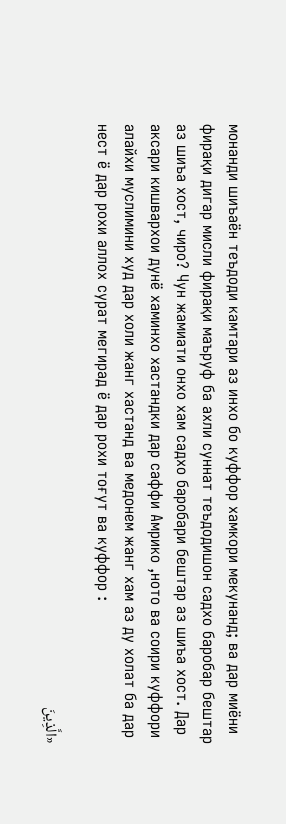монанди шиъаён теъдоди камтари аз инхо бо куффор хамкори мекунанд; ва дар миёни фирақи дигар мисли фирақи маъруф ба ахли суннат теъдодишон садхо баробар бештар аз шиъа хост, чиро? Чун жамиати онхо хам садхо баробари бештар аз шиъа хост. Дар аксари кишвархои дунё хаминхо хастандки дар саффи Амрико ,ното ва соири куффори алайхи муслимини худ дар холи жанг хастанд ва медонем жанг хам аз ду холат ба дар нест ё дар рохи аллох сурат мегирад ё дар рохи тоғут ва куффор :

«الَّذِينَ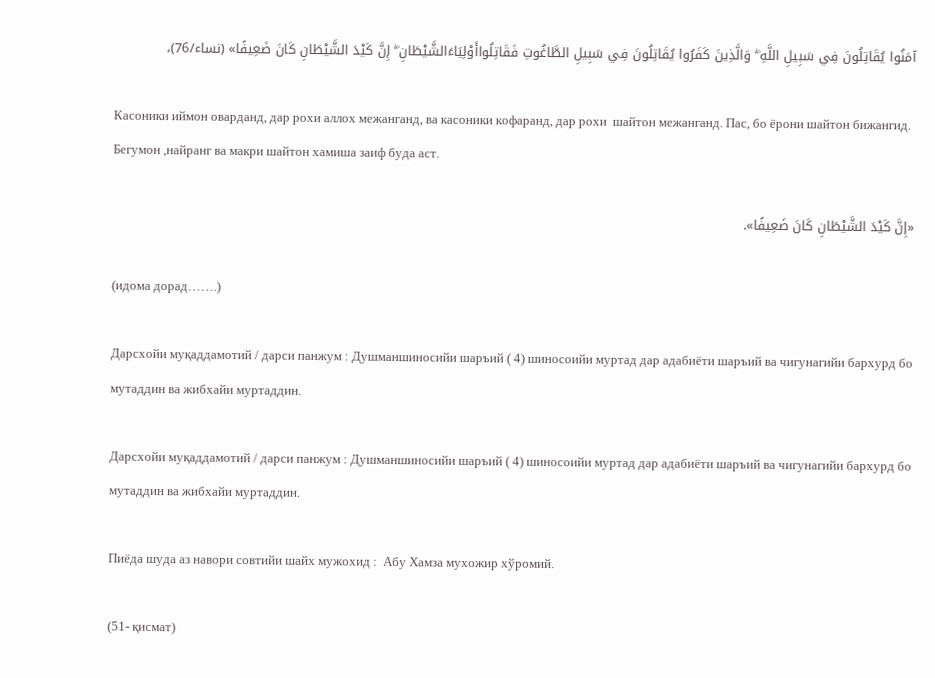آمَنُوا يُقَاتِلُونَ فِي سَبِيلِ اللَّهِ ۖ وَالَّذِينَ كَفَرُوا يُقَاتِلُونَ فِي سَبِيلِ الطَّاغُوتِ فَقَاتِلُواأَوْلِيَاءَالشَّيْطَانِ ۖ إِنَّ كَيْدَ الشَّيْطَانِ كَانَ ضَعِيفًا» (نساء/76)،

Касоники иймон оварданд, дар рохи аллох межанганд, ва касоники кофаранд, дар рохи  шайтон межанганд. Пас, бо ёрони шайтон бижангид. Бегумон ,найранг ва макри шайтон хамиша заиф буда аст.

«إِنَّ كَيْدَ الشَّيْطَانِ كَانَ ضَعِيفًا».

(идома дорад…….)

Дарсхойи муқаддамотий / дарси панжум : Душманшиносийи шаръий ( 4) шиносоийи муртад дар адабиёти шаръий ва чигунагийи бархурд бо мутаддин ва жибхайи муртаддин.

Дарсхойи муқаддамотий / дарси панжум : Душманшиносийи шаръий ( 4) шиносоийи муртад дар адабиёти шаръий ва чигунагийи бархурд бо мутаддин ва жибхайи муртаддин.

Пиёда шуда аз навори совтийи шайх мужохид :  Абу Хамза мухожир хўромий.

(51- қисмат)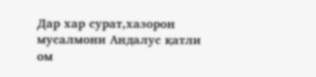Дар хар сурат,хазорон мусалмони Андалус қатли ом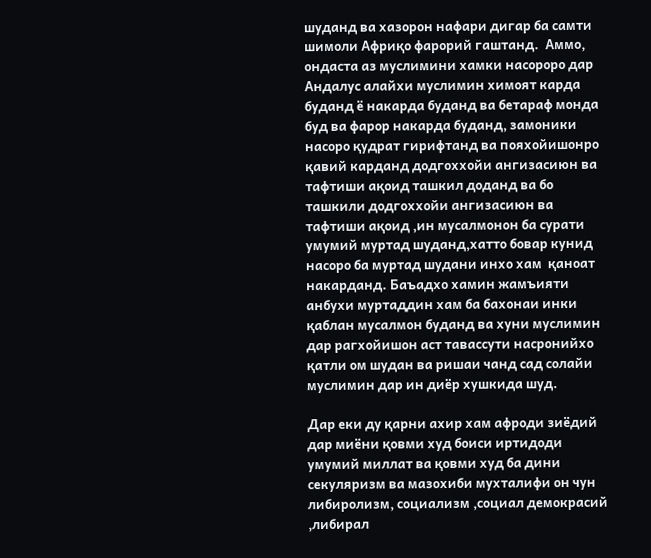шуданд ва хазорон нафари дигар ба самти шимоли Африқо фарорий гаштанд.  Аммо, ондаста аз муслимини хамки насороро дар Андалус алайхи муслимин химоят карда буданд ё накарда буданд ва бетараф монда буд ва фарор накарда буданд, замоники насоро қудрат гирифтанд ва пояхойишонро қавий карданд додгоххойи ангизасиюн ва тафтиши ақоид ташкил доданд ва бо ташкили додгоххойи ангизасиюн ва тафтиши ақоид ,ин мусалмонон ба сурати умумий муртад шуданд,хатто бовар кунид насоро ба муртад шудани инхо хам  қаноат накарданд. Баъадхо хамин жамъияти анбухи муртаддин хам ба бахонаи инки қаблан мусалмон буданд ва хуни муслимин дар рагхойишон аст тавассути насронийхо қатли ом шудан ва ришаи чанд сад солайи муслимин дар ин диёр хушкида шуд.

Дар еки ду қарни ахир хам афроди зиёдий дар миёни қовми худ боиси иртидоди умумий миллат ва қовми худ ба дини секуляризм ва мазохиби мухталифи он чун либиролизм, социализм ,социал демокрасий ,либирал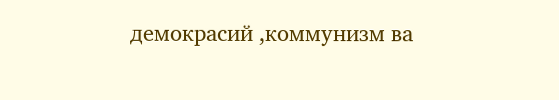демокрасий ,коммунизм ва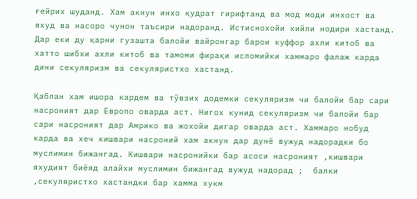ғейрих шуданд. Хам акнун инхо қудрат гирифтанд ва мод моди инхост ва яхуд ва насоро чунон таъсири надоранд. Истиснохойи хийли нодири хастанд. Дар еки ду қарни гузашта балойи вайронгар барои куффор ахли китоб ва хатто шибхи ахли китоб ва тамоми фирақи исломийки хаммаро фалаж карда дини секуляризм ва секуляристхо хастанд.

Қаблан хам ишора кардем ва тўвзих додемки секуляризм чи балойи бар сари насроният дар Европо оварда аст. Нигох кунид секуляризм чи балойи бар сари насроният дар Амрико ва жохойи дигар оварда аст. Хаммаро нобуд карда ва хеч кишвари насроний хам акнун дар дунё вужуд надорадки бо муслимин бижангад. Кишвари насронийки бар асоси насроният ,кишвари яхудият биёяд алайхи муслимин бижангад вужуд надорад ;  балки ,секуляристхо хастандки бар хамма хукм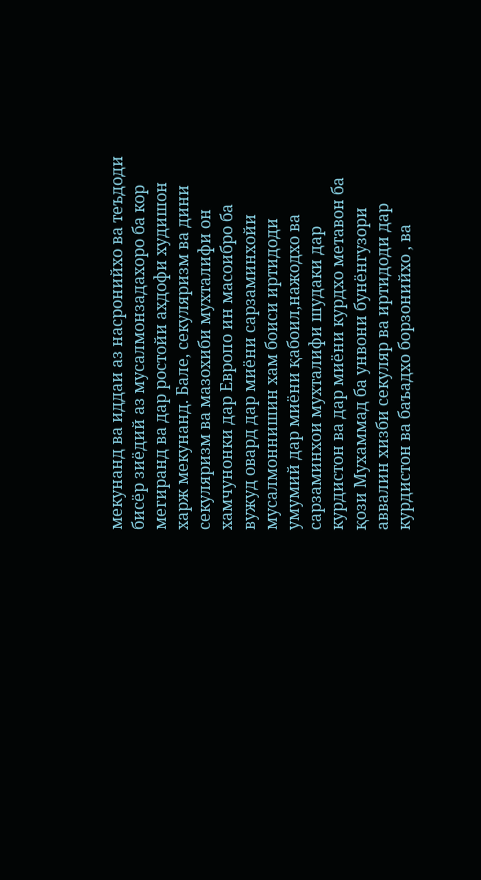мекунанд ва иддаи аз насронийхо ва теъдоди бисёр зиёдий аз мусалмонзадахоро ба кор мегиранд ва дар ростойи ахдофи худишон харж мекунанд. Бале, секуляризм ва дини секуляризм ва мазохиби мухталифи он хамчунонки дар Европо ин масоибро ба вужуд овард дар миёни сарзаминхойи мусалмоннишин хам боиси иртидоди умумий дар миёни қабоил,нажодхо ва сарзаминхои мухталифи шудаки дар курдистон ва дар миёни курдхо метавон ба қози Мухаммад ба унвони бунёнгузори аввалин хизби секуляр ва иртидоди дар курдистон ва баъадхо борзонийхо , ва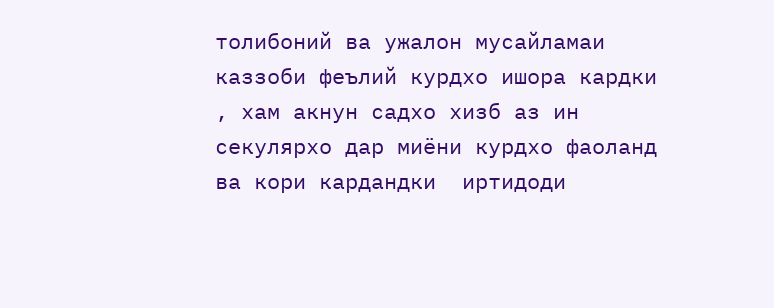толибоний ва ужалон мусайламаи каззоби феълий курдхо ишора кардки , хам акнун садхо хизб аз ин секулярхо дар миёни курдхо фаоланд ва кори кардандки  иртидоди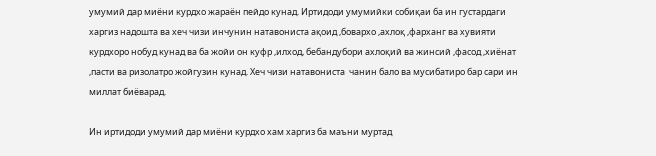умумий дар миёни курдхо жараён пейдо кунад. Иртидоди умумийки собиқаи ба ин густардаги харгиз надошта ва хеч чизи инчунин натавониста ақоид ,бовархо ,ахлоқ ,фарханг ва хувияти курдхоро нобуд кунад ва ба жойи он куфр ,илход, бебандубори ахлоқий ва жинсий ,фасод ,хиёнат ,пасти ва ризолатро жойгузин кунад. Хеч чизи натавониста  чанин бало ва мусибатиро бар сари ин миллат биёварад.

Ин иртидоди умумий дар миёни курдхо хам харгиз ба маъни муртад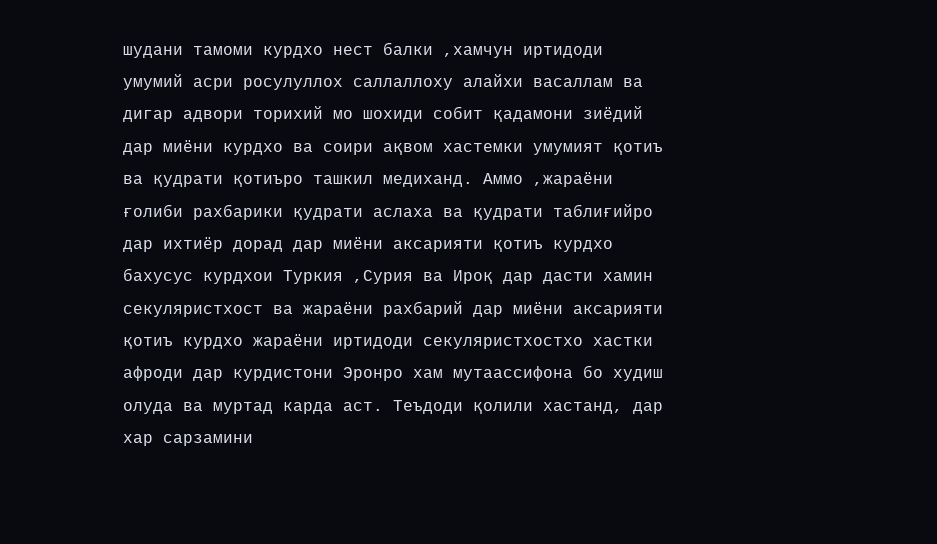шудани тамоми курдхо нест балки ,хамчун иртидоди умумий асри росулуллох саллаллоху алайхи васаллам ва дигар адвори торихий мо шохиди собит қадамони зиёдий дар миёни курдхо ва соири ақвом хастемки умумият қотиъ ва қудрати қотиъро ташкил медиханд. Аммо ,жараёни ғолиби рахбарики қудрати аслаха ва қудрати таблиғийро дар ихтиёр дорад дар миёни аксарияти қотиъ курдхо бахусус курдхои Туркия ,Сурия ва Ироқ дар дасти хамин секуляристхост ва жараёни рахбарий дар миёни аксарияти қотиъ курдхо жараёни иртидоди секуляристхостхо хастки афроди дар курдистони Эронро хам мутаассифона бо худиш олуда ва муртад карда аст. Теъдоди қолили хастанд, дар хар сарзамини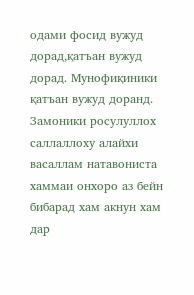одами фосид вужуд дорад,қатъан вужуд дорад. Мунофиқиники қатъан вужуд доранд. Замоники росулуллох саллаллоху алайхи васаллам натавониста хаммаи онхоро аз бейн бибарад хам акнун хам дар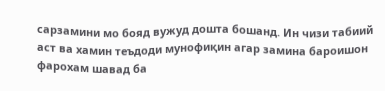сарзамини мо бояд вужуд дошта бошанд. Ин чизи табиий аст ва хамин теъдоди мунофиқин агар замина бароишон фарохам шавад ба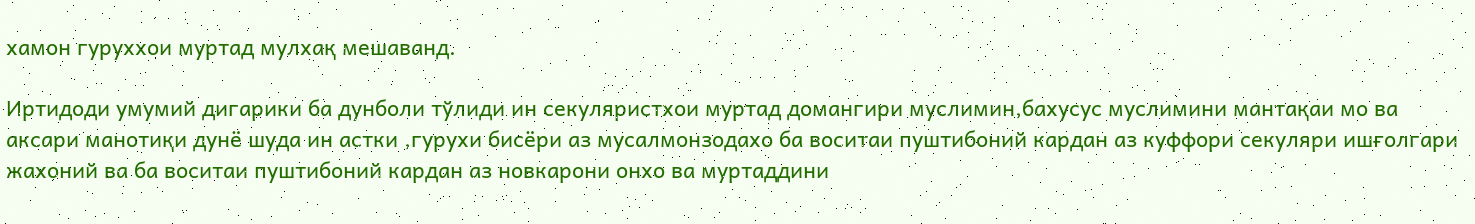хамон гуруххои муртад мулхақ мешаванд.

Иртидоди умумий дигарики ба дунболи тўлиди ин секуляристхои муртад домангири муслимин,бахусус муслимини мантақаи мо ва аксари манотиқи дунё шуда ин астки ,гурухи бисёри аз мусалмонзодахо ба воситаи пуштибоний кардан аз куффори секуляри ишғолгари жахоний ва ба воситаи пуштибоний кардан аз новкарони онхо ва муртаддини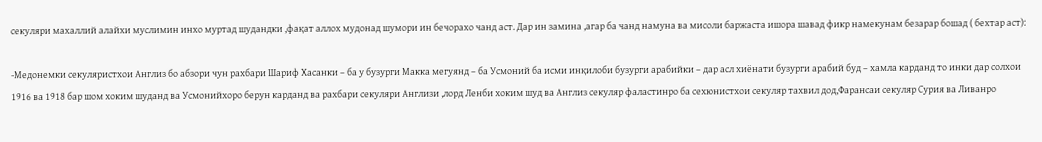секуляри махаллий алайхи муслимин инхо муртад шудандки ,фақат аллох мудонад шумори ин бечорахо чанд аст. Дар ин замина ,агар ба чанд намуна ва мисоли баржаста ишора шавад фикр намекунам безарар бошад ( бехтар аст):

-Медонемки секуляристхои Англиз бо абзори чун рахбари Шариф Хасанки – ба у бузурги Макка мегуянд – ба Усмоний ба исми инқилоби бузурги арабийки – дар асл хиёнати бузурги арабий буд – хамла карданд то инки дар солхои 1916 ва 1918 бар шом хоким шуданд ва Усмонийхоро берун карданд ва рахбари секуляри Англизи ,лорд Ленби хоким шуд ва Англиз секуляр фаластинро ба сехюнистхои секуляр тахвил дод,Фарансаи секуляр Сурия ва Ливанро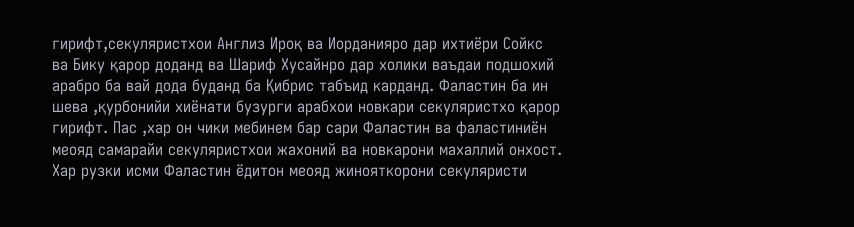гирифт,секуляристхои Англиз Ироқ ва Иорданияро дар ихтиёри Сойкс ва Бику қарор доданд ва Шариф Хусайнро дар холики ваъдаи подшохий арабро ба вай дода буданд ба Қибрис табъид карданд. Фаластин ба ин шева ,қурбонийи хиёнати бузурги арабхои новкари секуляристхо қарор гирифт. Пас ,хар он чики мебинем бар сари Фаластин ва фаластиниён меояд самарайи секуляристхои жахоний ва новкарони махаллий онхост. Хар рузки исми Фаластин ёдитон меояд жинояткорони секуляристи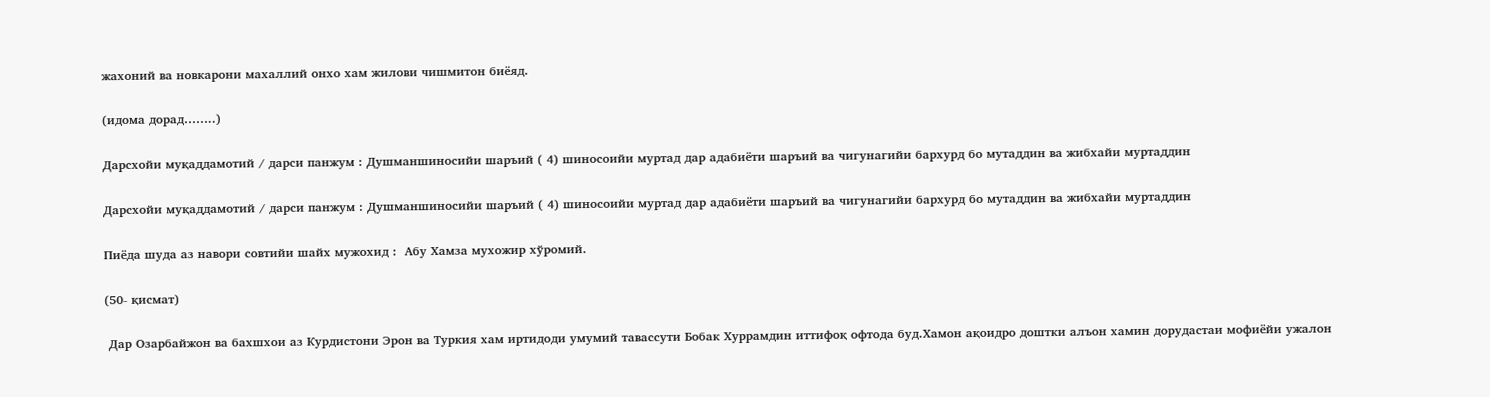жахоний ва новкарони махаллий онхо хам жилови чишмитон биёяд.

(идома дорад……..)

Дарсхойи муқаддамотий / дарси панжум : Душманшиносийи шаръий ( 4) шиносоийи муртад дар адабиёти шаръий ва чигунагийи бархурд бо мутаддин ва жибхайи муртаддин

Дарсхойи муқаддамотий / дарси панжум : Душманшиносийи шаръий ( 4) шиносоийи муртад дар адабиёти шаръий ва чигунагийи бархурд бо мутаддин ва жибхайи муртаддин

Пиёда шуда аз навори совтийи шайх мужохид :  Абу Хамза мухожир хўромий.

(50- қисмат)

 Дар Озарбайжон ва бахшхои аз Курдистони Эрон ва Туркия хам иртидоди умумий тавассути Бобак Хуррамдин иттифоқ офтода буд.Хамон ақоидро доштки алъон хамин дорудастаи мофиёйи ужалон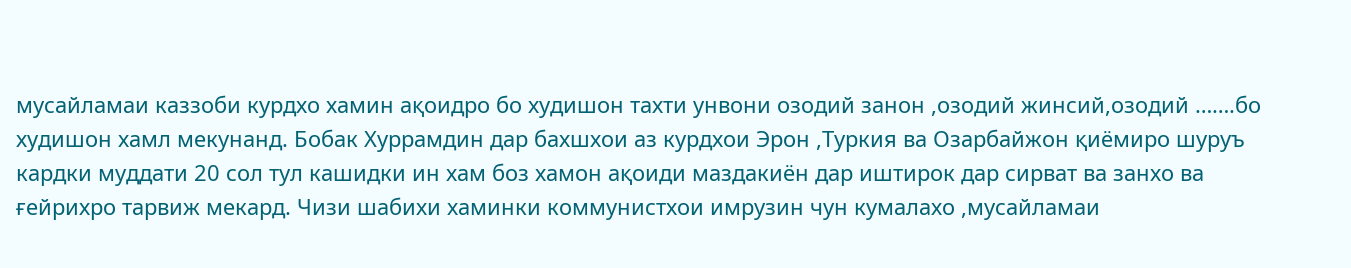мусайламаи каззоби курдхо хамин ақоидро бо худишон тахти унвони озодий занон ,озодий жинсий,озодий …….бо худишон хамл мекунанд. Бобак Хуррамдин дар бахшхои аз курдхои Эрон ,Туркия ва Озарбайжон қиёмиро шуруъ кардки муддати 20 сол тул кашидки ин хам боз хамон ақоиди маздакиён дар иштирок дар сирват ва занхо ва ғейрихро тарвиж мекард. Чизи шабихи хаминки коммунистхои имрузин чун кумалахо ,мусайламаи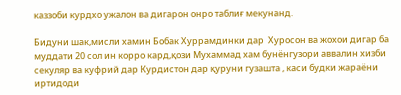каззоби курдхо ужалон ва дигарон онро таблиғ мекунанд.

Бидуни шак,мисли хамин Бобак Хуррамдинки дар  Хуросон ва жохои дигар ба муддати 20 сол ин корро кард,қози Мухаммад хам бунёнгузори аввалин хизби секуляр ва куфрий дар Курдистон дар қуруни гузашта , каси будки жараёни иртидоди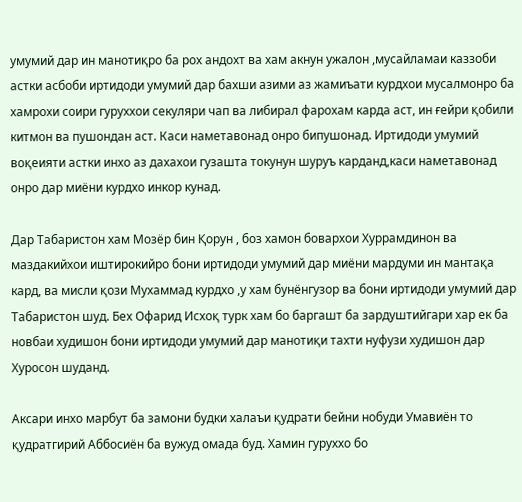умумий дар ин манотиқро ба рох андохт ва хам акнун ужалон ,мусайламаи каззоби астки асбоби иртидоди умумий дар бахши азими аз жамиъати курдхои мусалмонро ба хамрохи соири гуруххои секуляри чап ва либирал фарохам карда аст, ин ғейри қобили китмон ва пушондан аст. Каси наметавонад онро бипушонад. Иртидоди умумий воқеияти астки инхо аз дахахои гузашта токунун шуруъ карданд,каси наметавонад онро дар миёни курдхо инкор кунад.

Дар Табаристон хам Мозёр бин Қорун , боз хамон бовархои Хуррамдинон ва маздакийхои иштирокийро бони иртидоди умумий дар миёни мардуми ин мантақа кард, ва мисли қози Мухаммад курдхо ,у хам бунёнгузор ва бони иртидоди умумий дар Табаристон шуд. Бех Офарид Исхоқ турк хам бо баргашт ба зардуштийгари хар ек ба новбаи худишон бони иртидоди умумий дар манотиқи тахти нуфузи худишон дар Хуросон шуданд.

Аксари инхо марбут ба замони будки халаъи қудрати бейни нобуди Умавиён то қудратгирий Аббосиён ба вужуд омада буд. Хамин гуруххо бо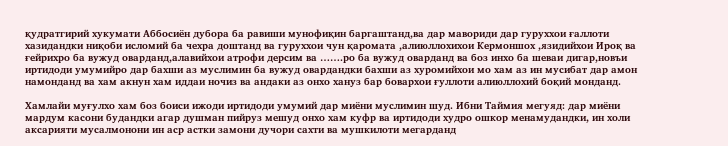қудратгирий хукумати Аббосиён дубора ба равиши мунофиқин баргаштанд,ва дар мавориди дар гуруххои ғаллоти хазидандки ниқоби исломий ба чехра доштанд ва гуруххои чун қаромата ,алиюллохихои Кермоншох ,язидийхои Ироқ ва ғейрихро ба вужуд оварданд,алавийхои атрофи дерсим ва …….ро ба вужуд оварданд ва боз инхо ба шеваи дигар,новъи иртидоди умумийро дар бахши аз муслимин ба вужуд овардандки бахши аз хуромийхои мо хам аз ин мусибат дар амон намонданд ва хам акнун хам иддаи ночиз ва андаки аз онхо хануз бар бовархои ғуллоти алиюллохий боқий монданд.

Хамлайи муғулхо хам боз боиси ижоди иртидоди умумий дар миёни муслимин шуд. Ибни Таймия мегуяд: дар миёни мардум касони будандки агар душман пийруз мешуд онхо хам куфр ва иртидоди худро ошкор менамудандки, ин холи аксарияти мусалмонони ин аср астки замони дучори сахти ва мушкилоти мегарданд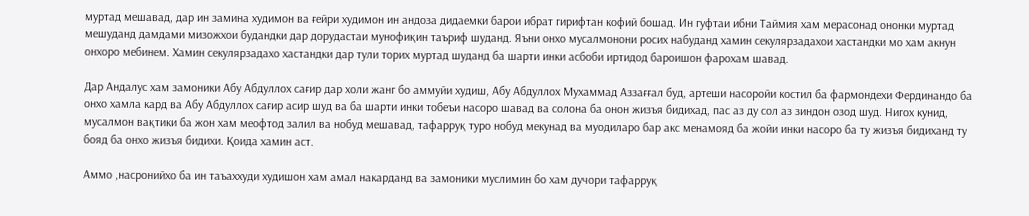муртад мешавад, дар ин замина худимон ва ғейри худимон ин андоза дидаемки барои ибрат гирифтан кофий бошад. Ин гуфтаи ибни Таймия хам мерасонад ононки муртад мешуданд дамдами мизожхои будандки дар дорудастаи мунофиқин таъриф шуданд. Яъни онхо мусалмонони росих набуданд хамин секулярзадахои хастандки мо хам акнун онхоро мебинем. Хамин секулярзадахо хастандки дар тули торих муртад шуданд ба шарти инки асбоби иртидод бароишон фарохам шавад.

Дар Андалус хам замоники Абу Абдуллох сағир дар холи жанг бо аммуйи худиш, Абу Абдуллох Мухаммад Аззағғал буд, артеши насоройи костил ба фармондехи Фердинандо ба онхо хамла кард ва Абу Абдуллох сағир асир шуд ва ба шарти инки тобеъи насоро шавад ва солона ба онон жизъя бидихад, пас аз ду сол аз зиндон озод шуд. Нигох кунид, мусалмон вақтики ба жон хам меофтод залил ва нобуд мешавад, тафарруқ туро нобуд мекунад ва муодиларо бар акс менамояд ба жойи инки насоро ба ту жизъя бидиханд ту бояд ба онхо жизъя бидихи. Қоида хамин аст.

Аммо ,насронийхо ба ин таъаххуди худишон хам амал накарданд ва замоники муслимин бо хам дучори тафарруқ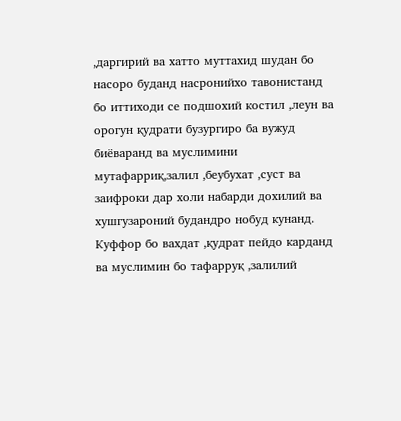,даргирий ва хатто муттахид шудан бо насоро буданд насронийхо тавонистанд бо иттиходи се подшохий костил ,леун ва орогун қудрати бузургиро ба вужуд биёваранд ва муслимини мутафарриқ,залил ,беубухат ,суст ва заифроки дар холи набарди дохилий ва хушгузароний будандро нобуд кунанд. Куффор бо вахдат ,қудрат пейдо карданд ва муслимин бо тафарруқ ,залилий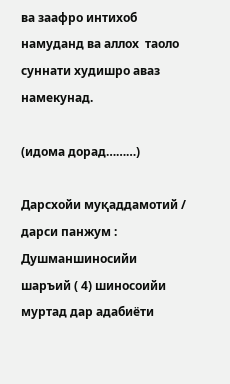ва заафро интихоб намуданд ва аллох  таоло суннати худишро аваз намекунад.

(идома дорад………)

Дарсхойи муқаддамотий / дарси панжум : Душманшиносийи шаръий ( 4) шиносоийи муртад дар адабиёти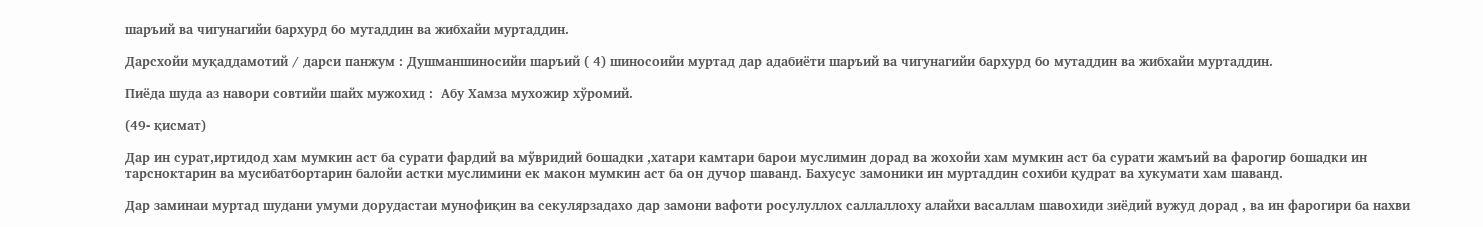шаръий ва чигунагийи бархурд бо мутаддин ва жибхайи муртаддин.

Дарсхойи муқаддамотий / дарси панжум : Душманшиносийи шаръий ( 4) шиносоийи муртад дар адабиёти шаръий ва чигунагийи бархурд бо мутаддин ва жибхайи муртаддин.

Пиёда шуда аз навори совтийи шайх мужохид :  Абу Хамза мухожир хўромий.

(49- қисмат)

Дар ин сурат,иртидод хам мумкин аст ба сурати фардий ва мўвридий бошадки ,хатари камтари барои муслимин дорад ва жохойи хам мумкин аст ба сурати жамъий ва фарогир бошадки ин тарсноктарин ва мусибатбортарин балойи астки муслимини ек макон мумкин аст ба он дучор шаванд. Бахусус замоники ин муртаддин сохиби қудрат ва хукумати хам шаванд.

Дар заминаи муртад шудани умуми дорудастаи мунофиқин ва секулярзадахо дар замони вафоти росулуллох саллаллоху алайхи васаллам шавохиди зиёдий вужуд дорад , ва ин фарогири ба нахви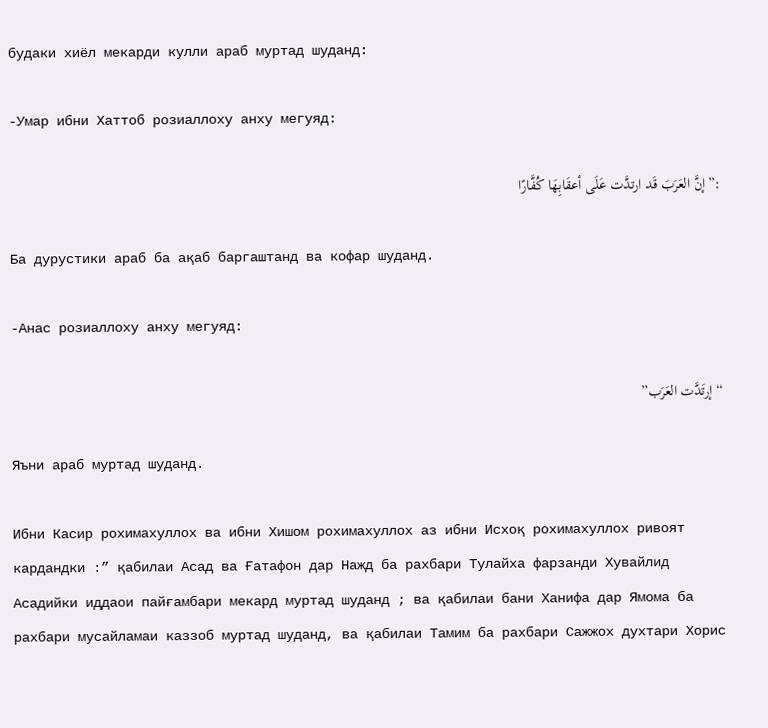будаки хиёл мекарди кулли араб муртад шуданд:

-Умар ибни Хаттоб розиаллоху анху мегуяд:

:”إنَّ العَرَبَ قَد ارتدَّت عَلَى أعقَابِهَا كُفَّارًا

Ба дурустики араб ба ақаб баргаштанд ва кофар шуданд.

-Анас розиаллоху анху мегуяд:

“إرتَدَّت العَرَب”

Яъни араб муртад шуданд.

Ибни Касир рохимахуллох ва ибни Хишом рохимахуллох аз ибни Исхоқ рохимахуллох ривоят кардандки :” қабилаи Асад ва Ғатафон дар Нажд ба рахбари Тулайха фарзанди Хувайлид Асадийки иддаои пайғамбари мекард муртад шуданд ; ва қабилаи бани Ханифа дар Ямома ба рахбари мусайламаи каззоб муртад шуданд, ва қабилаи Тамим ба рахбари Сажжох духтари Хорис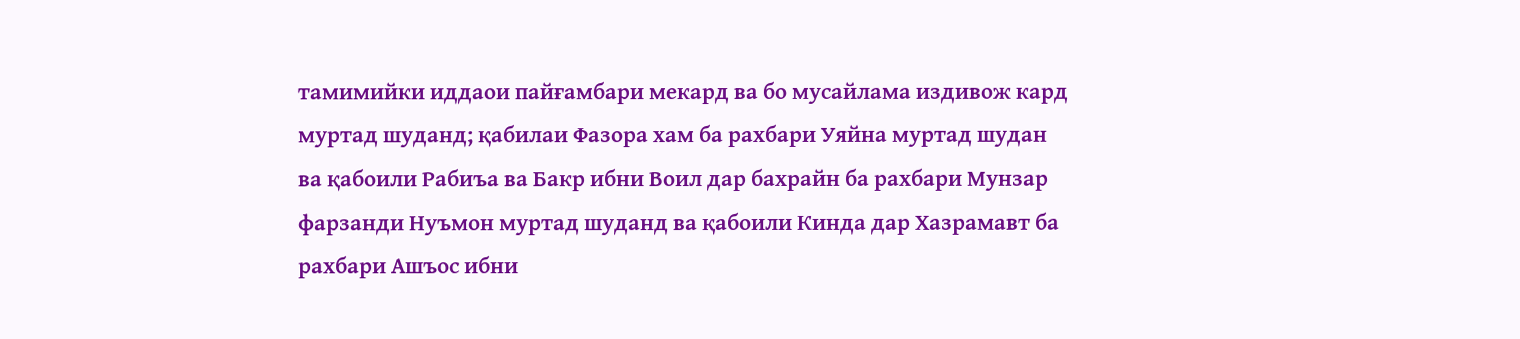тамимийки иддаои пайғамбари мекард ва бо мусайлама издивож кард муртад шуданд; қабилаи Фазора хам ба рахбари Уяйна муртад шудан ва қабоили Рабиъа ва Бакр ибни Воил дар бахрайн ба рахбари Мунзар фарзанди Нуъмон муртад шуданд ва қабоили Кинда дар Хазрамавт ба рахбари Ашъос ибни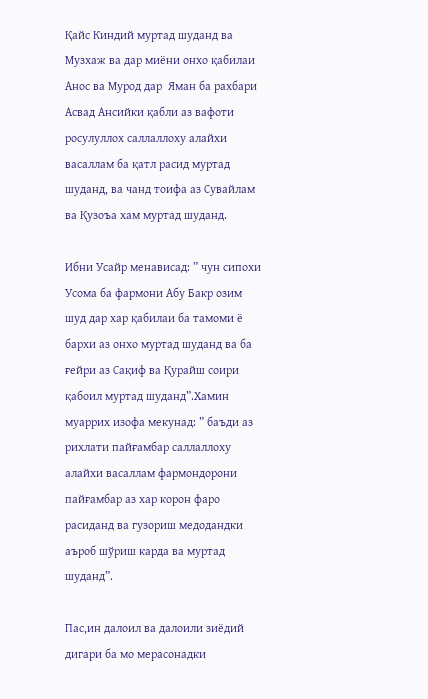Қайс Киндий муртад шуданд ва Музхаж ва дар миёни онхо қабилаи Анос ва Мурод дар  Яман ба рахбари Асвад Ансийки қабли аз вафоти росулуллох саллаллоху алайхи васаллам ба қатл расид муртад шуданд, ва чанд тоифа аз Сувайлам ва Қузоъа хам муртад шуданд.

Ибни Усайр менависад: ” чун сипохи Усома ба фармони Абу Бакр озим шуд дар хар қабилаи ба тамоми ё бархи аз онхо муртад шуданд ва ба ғейри аз Сақиф ва Қурайш соири қабоил муртад шуданд”.Хамин муаррих изофа мекунад: ” баъди аз рихлати пайғамбар саллаллоху алайхи васаллам фармондорони пайғамбар аз хар корон фаро расиданд ва гузориш медодандки аъроб шўриш карда ва муртад шуданд”.

Пас,ин далоил ва далоили зиёдий дигари ба мо мерасонадки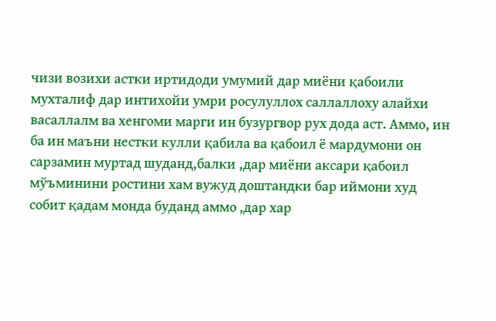чизи возихи астки иртидоди умумий дар миёни қабоили мухталиф дар интихойи умри росулуллох саллаллоху алайхи васаллалм ва хенгоми марги ин бузургвор рух дода аст. Аммо, ин ба ин маъни нестки кулли қабила ва қабоил ё мардумони он сарзамин муртад шуданд,балки ,дар миёни аксари қабоил мўъминини ростини хам вужуд доштандки бар иймони худ собит қадам монда буданд аммо ,дар хар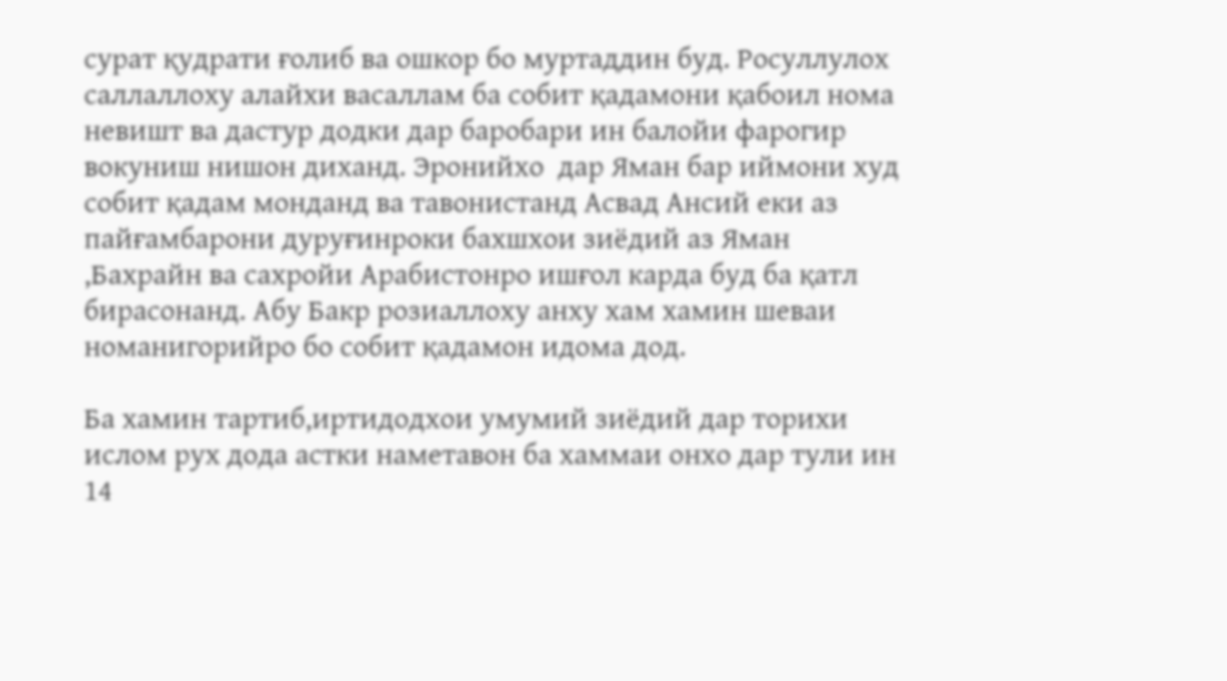сурат қудрати ғолиб ва ошкор бо муртаддин буд. Росуллулох саллаллоху алайхи васаллам ба собит қадамони қабоил нома невишт ва дастур додки дар баробари ин балойи фарогир вокуниш нишон диханд. Эронийхо  дар Яман бар иймони худ собит қадам монданд ва тавонистанд Асвад Ансий еки аз пайғамбарони дуруғинроки бахшхои зиёдий аз Яман ,Бахрайн ва сахройи Арабистонро ишғол карда буд ба қатл бирасонанд. Абу Бакр розиаллоху анху хам хамин шеваи номанигорийро бо собит қадамон идома дод.

Ба хамин тартиб,иртидодхои умумий зиёдий дар торихи ислом рух дода астки наметавон ба хаммаи онхо дар тули ин 14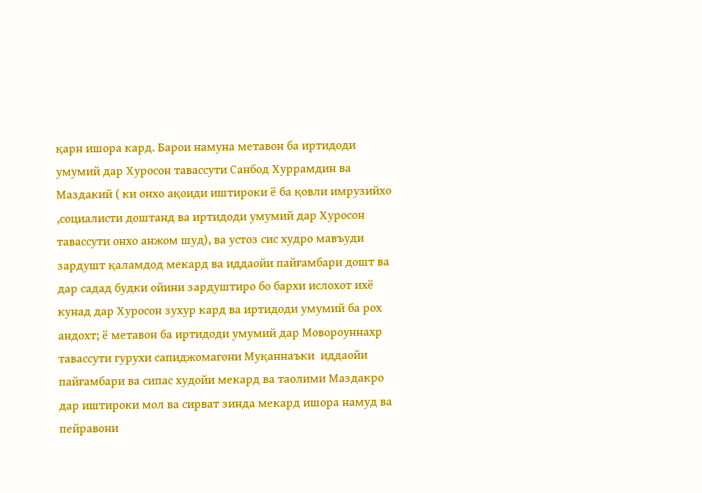қарн ишора кард. Барои намуна метавон ба иртидоди умумий дар Хуросон тавассути Санбод Хуррамдин ва Маздакий ( ки онхо ақоиди иштироки ё ба қовли имрузийхо ,социалисти доштанд ва иртидоди умумий дар Хуросон тавассути онхо анжом шуд), ва устоз сис худро мавъуди зардушт қаламдод мекард ва иддаойи пайғамбари дошт ва дар садад будки ойини зардуштиро бо бархи ислохот ихё кунад дар Хуросон зухур кард ва иртидоди умумий ба рох андохт; ё метавон ба иртидоди умумий дар Мовороуннахр тавассути гурухи сапиджомагони Муқаннаъки  иддаойи пайғамбари ва сипас худойи мекард ва таолими Маздакро дар иштироки мол ва сирват зинда мекард ишора намуд ва пейравони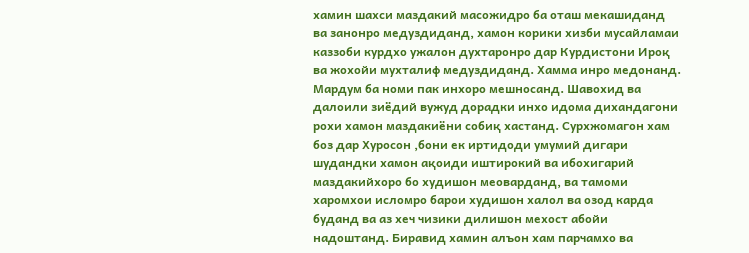хамин шахси маздакий масожидро ба оташ мекашиданд ва занонро медуздиданд, хамон корики хизби мусайламаи каззоби курдхо ужалон духтаронро дар Курдистони Ироқ ва жохойи мухталиф медуздиданд. Хамма инро медонанд. Мардум ба номи пак инхоро мешносанд. Шавохид ва далоили зиёдий вужуд дорадки инхо идома дихандагони рохи хамон маздакиёни собиқ хастанд. Сурхжомагон хам боз дар Хуросон ,бони ек иртидоди умумий дигари шудандки хамон ақоиди иштирокий ва ибохигарий маздакийхоро бо худишон меоварданд, ва тамоми харомхои исломро барои худишон халол ва озод карда буданд ва аз хеч чизики дилишон мехост абойи надоштанд. Биравид хамин алъон хам парчамхо ва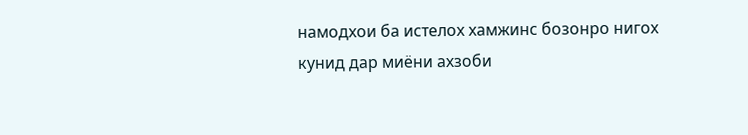намодхои ба истелох хамжинс бозонро нигох кунид дар миёни ахзоби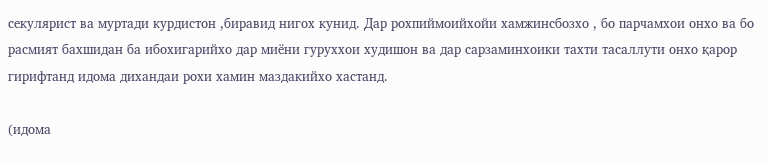секулярист ва муртади курдистон ,биравид нигох кунид. Дар рохпиймоийхойи хамжинсбозхо , бо парчамхои онхо ва бо расмият бахшидан ба ибохигарийхо дар миёни гуруххои худишон ва дар сарзаминхоики тахти тасаллути онхо қарор гирифтанд идома дихандаи рохи хамин маздакийхо хастанд.

(идома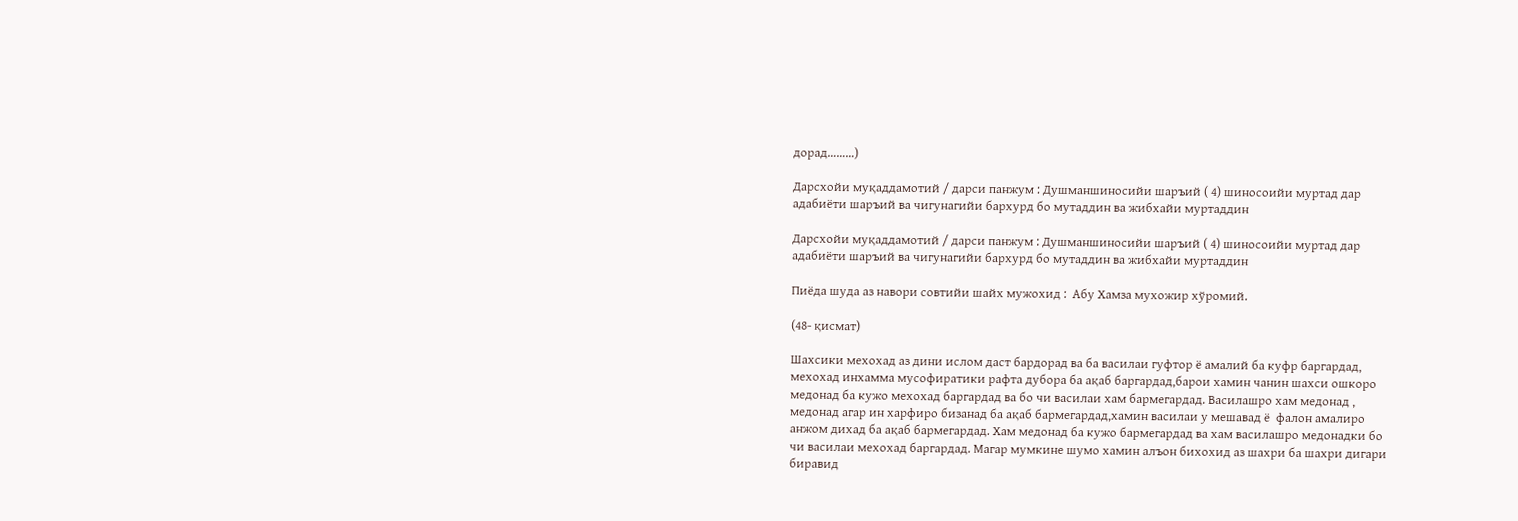дорад………)

Дарсхойи муқаддамотий / дарси панжум : Душманшиносийи шаръий ( 4) шиносоийи муртад дар адабиёти шаръий ва чигунагийи бархурд бо мутаддин ва жибхайи муртаддин

Дарсхойи муқаддамотий / дарси панжум : Душманшиносийи шаръий ( 4) шиносоийи муртад дар адабиёти шаръий ва чигунагийи бархурд бо мутаддин ва жибхайи муртаддин

Пиёда шуда аз навори совтийи шайх мужохид :  Абу Хамза мухожир хўромий.

(48- қисмат)

Шахсики мехохад аз дини ислом даст бардорад ва ба василаи гуфтор ё амалий ба куфр баргардад, мехохад инхамма мусофиратики рафта дубора ба ақаб баргардад,барои хамин чанин шахси ошкоро медонад ба кужо мехохад баргардад ва бо чи василаи хам бармегардад. Василашро хам медонад , медонад агар ин харфиро бизанад ба ақаб бармегардад,хамин василаи у мешавад ё  фалон амалиро анжом дихад ба ақаб бармегардад. Хам медонад ба кужо бармегардад ва хам василашро медонадки бо чи василаи мехохад баргардад. Магар мумкине шумо хамин алъон бихохид аз шахри ба шахри дигари биравид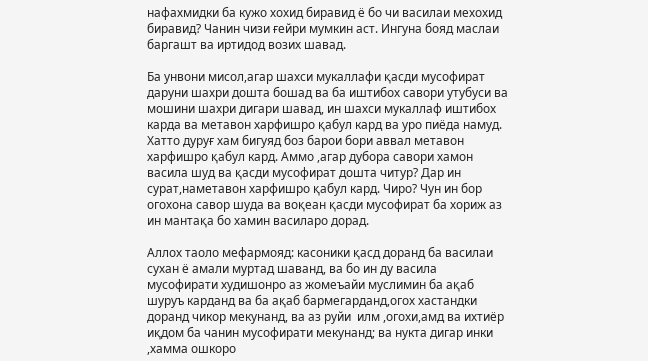нафахмидки ба кужо хохид биравид ё бо чи василаи мехохид биравид? Чанин чизи ғейри мумкин аст. Ингуна бояд маслаи баргашт ва иртидод возих шавад.

Ба унвони мисол,агар шахси мукаллафи қасди мусофират даруни шахри дошта бошад ва ба иштибох савори утубуси ва мошини шахри дигари шавад, ин шахси мукаллаф иштибох карда ва метавон харфишро қабул кард ва уро пиёда намуд. Хатто дуруғ хам бигуяд боз барои бори аввал метавон харфишро қабул кард. Аммо ,агар дубора савори хамон васила шуд ва қасди мусофират дошта читур? Дар ин сурат,наметавон харфишро қабул кард. Чиро? Чун ин бор огохона савор шуда ва воқеан қасди мусофират ба хориж аз ин мантақа бо хамин василаро дорад.

Аллох таоло мефармояд: касоники қасд доранд ба василаи сухан ё амали муртад шаванд, ва бо ин ду васила мусофирати худишонро аз жомеъайи муслимин ба ақаб шуруъ карданд ва ба ақаб бармегарданд,огох хастандки доранд чикор мекунанд, ва аз руйи  илм ,огохи,амд ва ихтиёр иқдом ба чанин мусофирати мекунанд; ва нукта дигар инки ,хамма ошкоро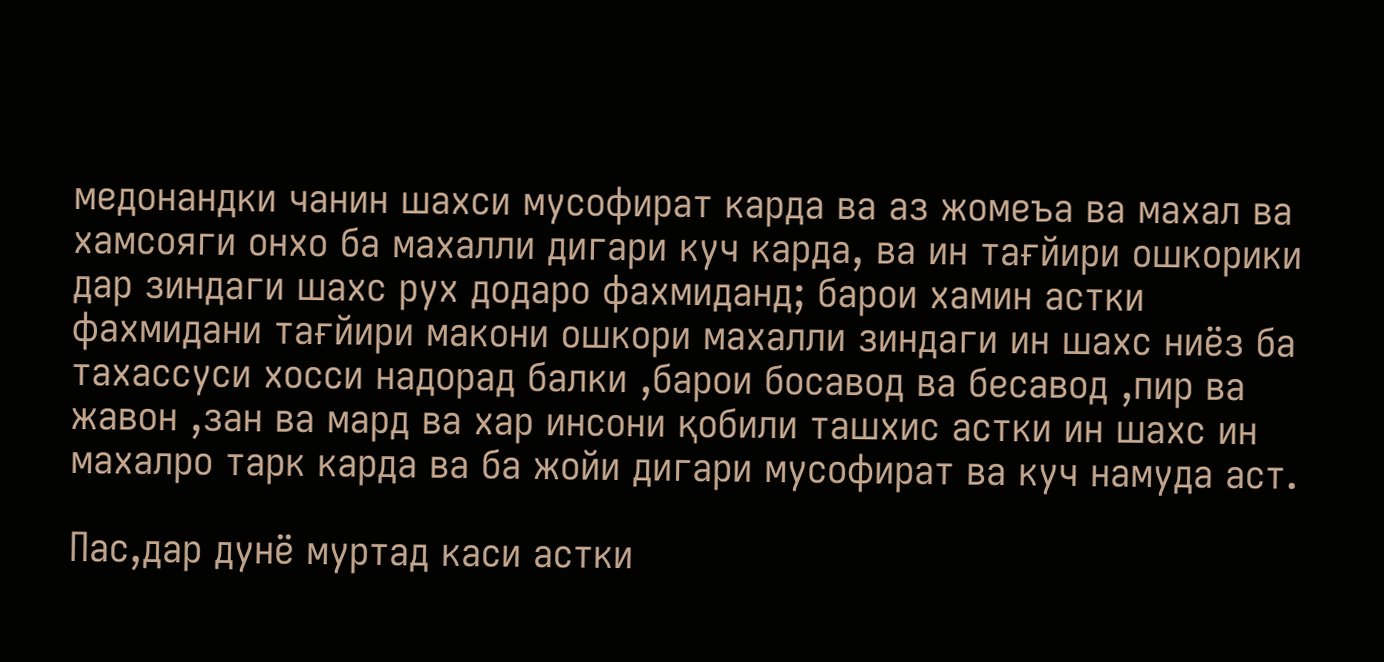медонандки чанин шахси мусофират карда ва аз жомеъа ва махал ва хамсояги онхо ба махалли дигари куч карда, ва ин тағйири ошкорики дар зиндаги шахс рух додаро фахмиданд; барои хамин астки фахмидани тағйири макони ошкори махалли зиндаги ин шахс ниёз ба тахассуси хосси надорад балки ,барои босавод ва бесавод ,пир ва жавон ,зан ва мард ва хар инсони қобили ташхис астки ин шахс ин махалро тарк карда ва ба жойи дигари мусофират ва куч намуда аст.

Пас,дар дунё муртад каси астки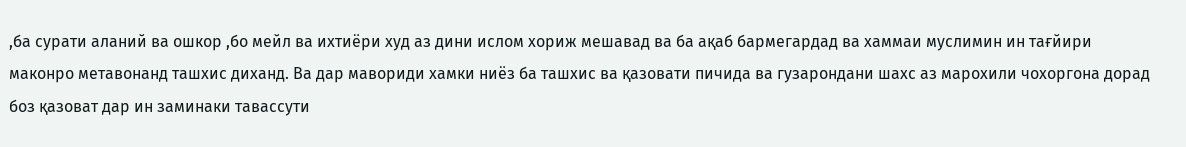,ба сурати аланий ва ошкор ,бо мейл ва ихтиёри худ аз дини ислом хориж мешавад ва ба ақаб бармегардад ва хаммаи муслимин ин тағйири маконро метавонанд ташхис диханд. Ва дар мавориди хамки ниёз ба ташхис ва қазовати пичида ва гузарондани шахс аз марохили чохоргона дорад боз қазоват дар ин заминаки тавассути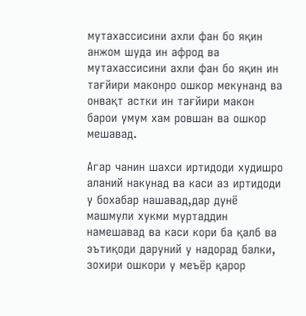мутахассисини ахли фан бо яқин анжом шуда ин афрод ва мутахассисини ахли фан бо яқин ин тағйири маконро ошкор мекунанд ва онвақт астки ин тағйири макон барои умум хам ровшан ва ошкор мешавад.

Агар чанин шахси иртидоди худишро аланий накунад ва каси аз иртидоди у бохабар нашавад,дар дунё машмули хукми муртаддин намешавад ва каси кори ба қалб ва эътиқоди даруний у надорад балки, зохири ошкори у меъёр қарор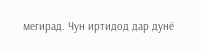мегирад. Чун иртидод дар дунё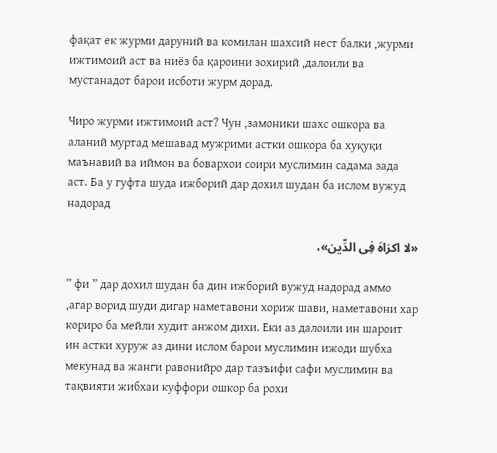фақат ек журми даруний ва комилан шахсий нест балки ,журми ижтимоий аст ва ниёз ба қароини зохирий ,далоили ва мустанадот барои исботи журм дорад.

Чиро журми ижтимоий аст? Чун ,замоники шахс ошкора ва аланий муртад мешавад мужрими астки ошкора ба хуқуқи маънавий ва иймон ва бовархои соири муслимин садама зада аст. Ба у гуфта шуда ижборий дар дохил шудан ба ислом вужуд надорад

«لا اکرَاهَ فِی الدِّین»،

” фи ” дар дохил шудан ба дин ижборий вужуд надорад аммо ,агар ворид шуди дигар наметавони хориж шави, наметавони хар кориро ба мейли худит анжом дихи. Еки аз далоили ин шароит ин астки хуруж аз дини ислом барои муслимин ижоди шубха мекунад ва жанги равонийро дар тазъифи сафи муслимин ва тақвияти жибхаи куффори ошкор ба рохи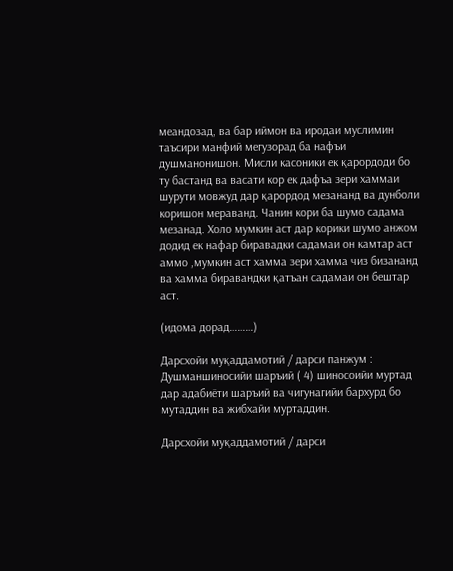меандозад, ва бар иймон ва иродаи муслимин таъсири манфий мегузорад ба нафъи душманонишон. Мисли касоники ек қарордоди бо ту бастанд ва васати кор ек дафъа зери хаммаи шурути мовжуд дар қарордод мезананд ва дунболи коришон мераванд. Чанин кори ба шумо садама мезанад. Холо мумкин аст дар корики шумо анжом додид ек нафар биравадки садамаи он камтар аст аммо ,мумкин аст хамма зери хамма чиз бизананд ва хамма биравандки қатъан садамаи он бештар аст.

(идома дорад………)

Дарсхойи муқаддамотий / дарси панжум : Душманшиносийи шаръий ( 4) шиносоийи муртад дар адабиёти шаръий ва чигунагийи бархурд бо мутаддин ва жибхайи муртаддин.

Дарсхойи муқаддамотий / дарси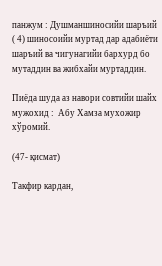панжум : Душманшиносийи шаръий ( 4) шиносоийи муртад дар адабиёти шаръий ва чигунагийи бархурд бо мутаддин ва жибхайи муртаддин.

Пиёда шуда аз навори совтийи шайх мужохид :  Абу Хамза мухожир хўромий.

(47- қисмат)

Такфир кардан,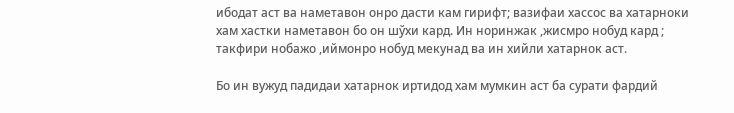ибодат аст ва наметавон онро дасти кам гирифт; вазифаи хассос ва хатарноки хам хастки наметавон бо он шўхи кард. Ин норинжак ,жисмро нобуд кард ; такфири нобажо ,иймонро нобуд мекунад ва ин хийли хатарнок аст.

Бо ин вужуд падидаи хатарнок иртидод хам мумкин аст ба сурати фардий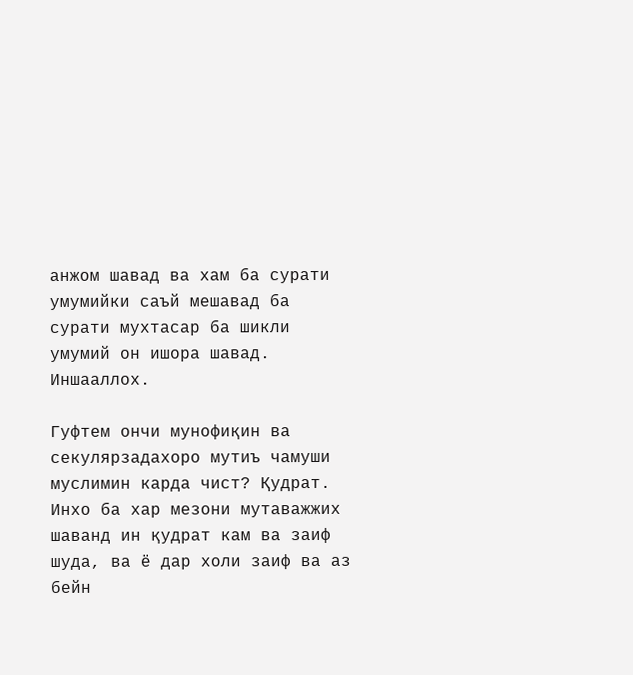анжом шавад ва хам ба сурати умумийки саъй мешавад ба сурати мухтасар ба шикли умумий он ишора шавад. Иншааллох.

Гуфтем ончи мунофиқин ва секулярзадахоро мутиъ чамуши муслимин карда чист? Қудрат. Инхо ба хар мезони мутаважжих шаванд ин қудрат кам ва заиф шуда, ва ё дар холи заиф ва аз бейн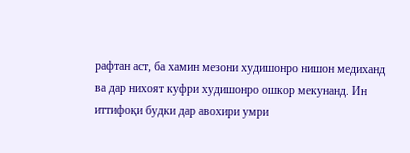рафтан аст, ба хамин мезони худишонро нишон медиханд ва дар нихоят куфри худишонро ошкор мекунанд. Ин иттифоқи будки дар авохири умри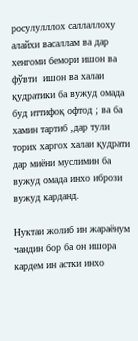росулулллох саллаллоху алайхи васаллам ва дар хенгоми бемори ишон ва фўвти  ишон ва халаи қудратики ба вужуд омада буд иттифоқ офтод ; ва ба хамин тартиб ,дар тули торих харгох халаи қудрати дар миёни муслимин ба вужуд омада инхо ибрози вужуд карданд.

Нуктаи жолиб ин жараёнум чандин бор ба он ишора кардем ин астки инхо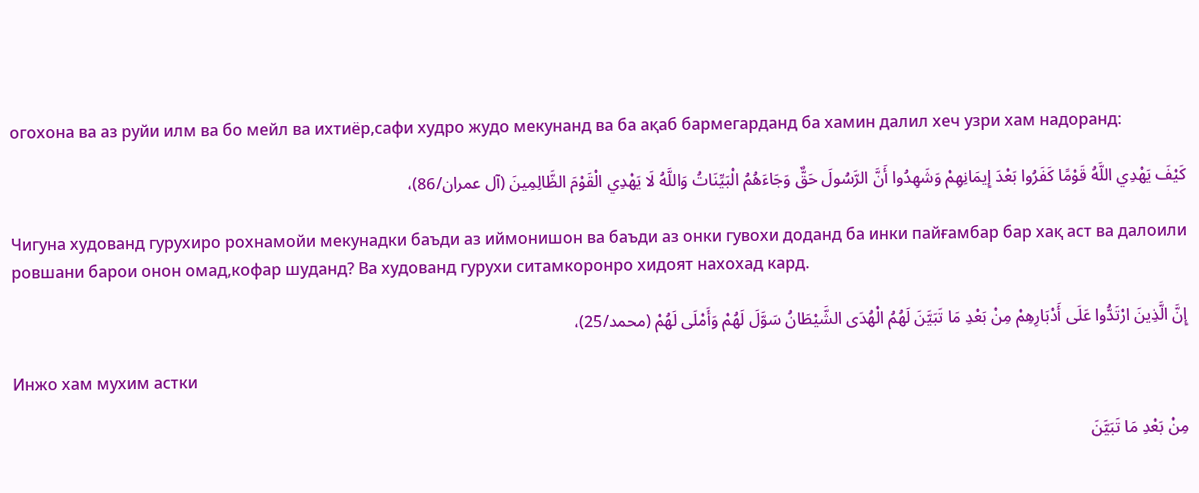огохона ва аз руйи илм ва бо мейл ва ихтиёр,сафи худро жудо мекунанд ва ба ақаб бармегарданд ба хамин далил хеч узри хам надоранд:

كَيْفَ يَهْدِي اللَّهُ قَوْمًا كَفَرُوا بَعْدَ إِيمَانِهِمْ وَشَهِدُوا أَنَّ الرَّسُولَ حَقٌّ وَجَاءَهُمُ الْبَيِّنَاتُ وَاللَّهُ لَا يَهْدِي الْقَوْمَ الظَّالِمِينَ (آل عمران/86)،

Чигуна худованд гурухиро рохнамойи мекунадки баъди аз иймонишон ва баъди аз онки гувохи доданд ба инки пайғамбар бар хақ аст ва далоили ровшани барои онон омад,кофар шуданд? Ва худованд гурухи ситамкоронро хидоят нахохад кард.

إِنَّ الَّذِينَ ارْتَدُّوا عَلَى أَدْبَارِهِمْ مِنْ بَعْدِ مَا تَبَيَّنَ لَهُمُ الْهُدَى الشَّيْطَانُ سَوَّلَ لَهُمْ وَأَمْلَى لَهُمْ (محمد/25)،

Инжо хам мухим астки

مِنْ بَعْدِ مَا تَبَيَّنَ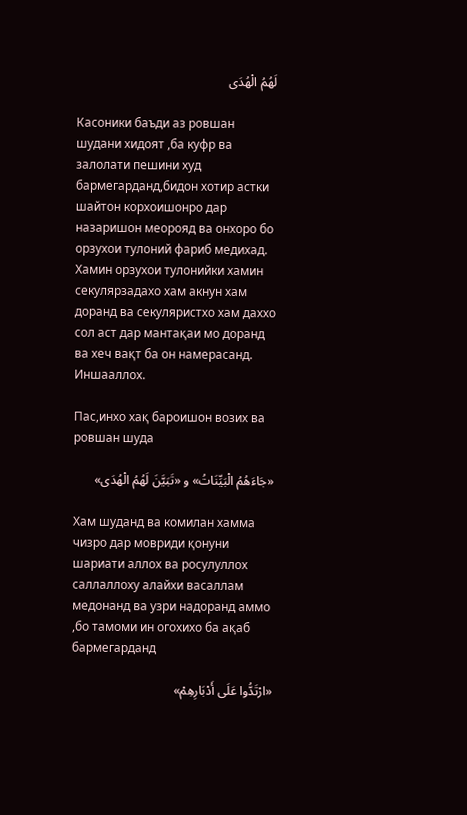لَهُمُ الْهُدَى

Касоники баъди аз ровшан шудани хидоят ,ба куфр ва залолати пешини худ бармегарданд,бидон хотир астки шайтон корхоишонро дар назаришон меорояд ва онхоро бо орзухои тулоний фариб медихад. Хамин орзухои тулонийки хамин секулярзадахо хам акнун хам доранд ва секуляристхо хам даххо сол аст дар мантақаи мо доранд ва хеч вақт ба он намерасанд. Иншааллох.

Пас,инхо хақ бароишон возих ва ровшан шуда

«جَاءَهُمُ الْبَيِّنَاتُ» و «تَبَيَّنَ لَهُمُ الْهُدَى»

Хам шуданд ва комилан хамма чизро дар мовриди қонуни шариати аллох ва росулуллох саллаллоху алайхи васаллам медонанд ва узри надоранд аммо ,бо тамоми ин огохихо ба ақаб бармегарданд

«ارْتَدُّوا عَلَى أَدْبَارِهِمْ»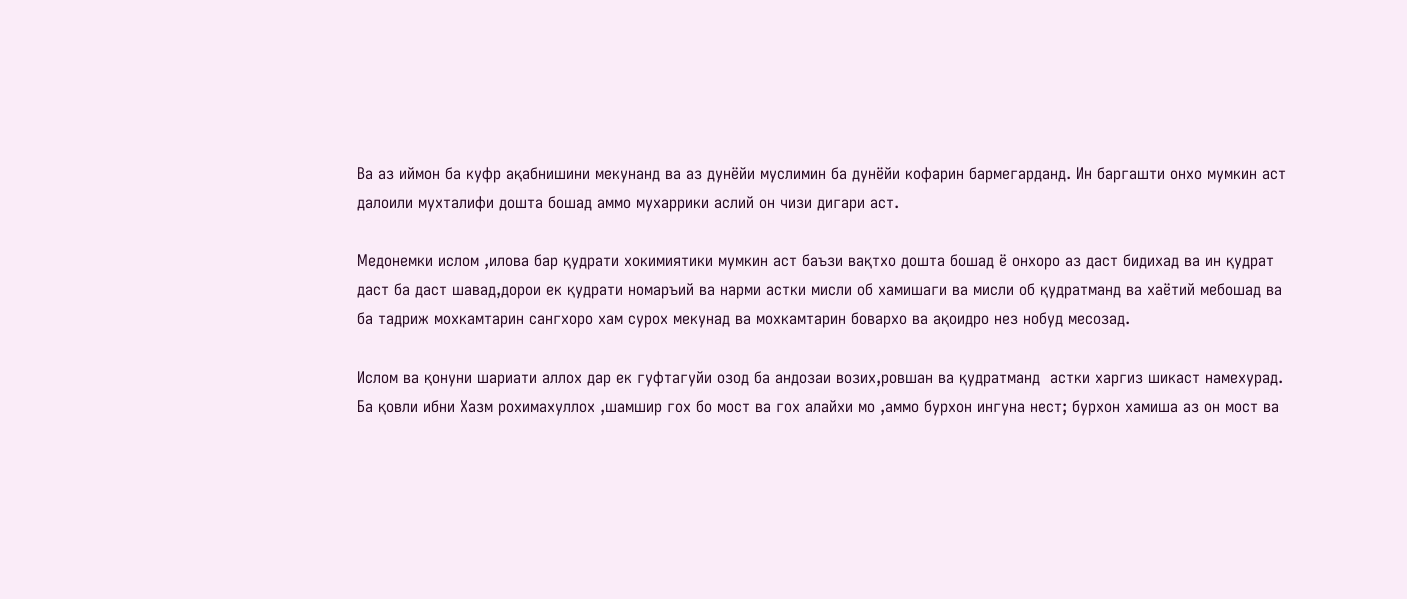Ва аз иймон ба куфр ақабнишини мекунанд ва аз дунёйи муслимин ба дунёйи кофарин бармегарданд. Ин баргашти онхо мумкин аст далоили мухталифи дошта бошад аммо мухаррики аслий он чизи дигари аст.

Медонемки ислом ,илова бар қудрати хокимиятики мумкин аст баъзи вақтхо дошта бошад ё онхоро аз даст бидихад ва ин қудрат даст ба даст шавад,дорои ек қудрати номаръий ва нарми астки мисли об хамишаги ва мисли об қудратманд ва хаётий мебошад ва ба тадриж мохкамтарин сангхоро хам сурох мекунад ва мохкамтарин бовархо ва ақоидро нез нобуд месозад.

Ислом ва қонуни шариати аллох дар ек гуфтагуйи озод ба андозаи возих,ровшан ва қудратманд  астки харгиз шикаст намехурад. Ба қовли ибни Хазм рохимахуллох ,шамшир гох бо мост ва гох алайхи мо ,аммо бурхон ингуна нест; бурхон хамиша аз он мост ва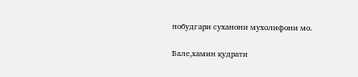нобудгари суханони мухолифони мо.

Бале,хамин қудрати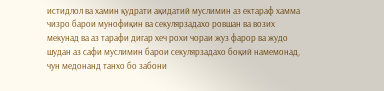истидлол ва хамин қудрати ақидатий муслимин аз ектараф хамма чизро барои мунофиқин ва секулярзадахо ровшан ва возих мекунад ва аз тарафи дигар хеч рохи чораи жуз фарор ва жудо шудан аз сафи муслимин барои секулярзадахо боқий намемонад, чун медонанд танхо бо забони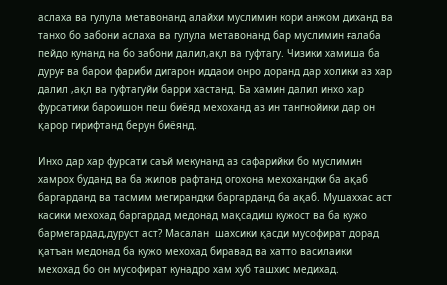аслаха ва гулула метавонанд алайхи муслимин кори анжом диханд ва танхо бо забони аслаха ва гулула метавонанд бар муслимин ғалаба пейдо кунанд на бо забони далил,ақл ва гуфтагу. Чизики хамиша ба дуруғ ва барои фариби дигарон иддаои онро доранд дар холики аз хар далил ,ақл ва гуфтагуйи барри хастанд. Ба хамин далил инхо хар фурсатики бароишон пеш биёяд мехоханд аз ин тангнойики дар он қарор гирифтанд берун биёянд.

Инхо дар хар фурсати саъй мекунанд аз сафарийки бо муслимин хамрох буданд ва ба жилов рафтанд огохона мехохандки ба ақаб баргарданд ва тасмим мегирандки баргарданд ба ақаб. Мушаххас аст касики мехохад баргардад медонад мақсадиш кужост ва ба кужо бармегардад,дуруст аст? Масалан  шахсики қасди мусофират дорад қатъан медонад ба кужо мехохад биравад ва хатто василаики мехохад бо он мусофират кунадро хам хуб ташхис медихад.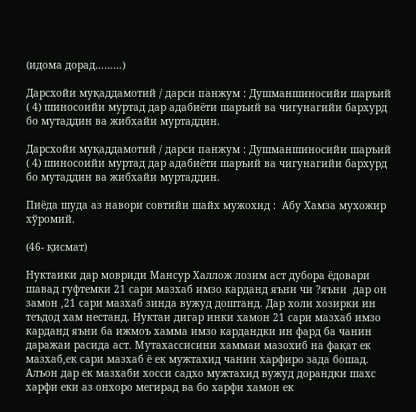(идома дорад………)

Дарсхойи муқаддамотий / дарси панжум : Душманшиносийи шаръий ( 4) шиносоийи муртад дар адабиёти шаръий ва чигунагийи бархурд бо мутаддин ва жибхайи муртаддин.

Дарсхойи муқаддамотий / дарси панжум : Душманшиносийи шаръий ( 4) шиносоийи муртад дар адабиёти шаръий ва чигунагийи бархурд бо мутаддин ва жибхайи муртаддин.

Пиёда шуда аз навори совтийи шайх мужохид :  Абу Хамза мухожир хўромий.

(46- қисмат)

Нуктаики дар мовриди Мансур Халлож лозим аст дубора ёдовари шавад гуфтемки 21 сари мазхаб имзо карданд яъни чи ?яъни  дар он замон ,21 сари мазхаб зинда вужуд доштанд. Дар холи хозирки ин теъдод хам нестанд. Нуктаи дигар инки хамон 21 сари мазхаб имзо карданд яъни ба ижмоъ хамма имзо кардандки ин фард ба чанин даражаи расида аст. Мутахассисини хаммаи мазохиб на фақат ек мазхаб,ек сари мазхаб ё ек мужтахид чанин харфиро зада бошад. Алъон дар ек мазхаби хосси садхо мужтахид вужуд дорандки шахс харфи еки аз онхоро мегирад ва бо харфи хамон ек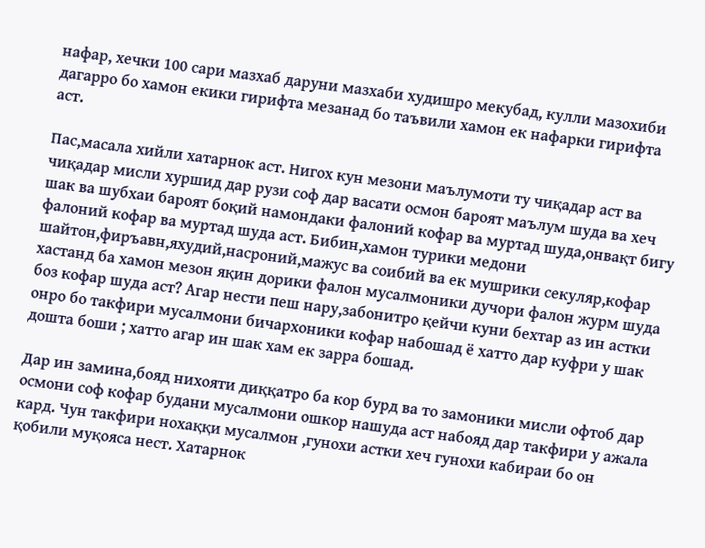нафар, хечки 100 сари мазхаб даруни мазхаби худишро мекубад, кулли мазохиби дагарро бо хамон екики гирифта мезанад бо таъвили хамон ек нафарки гирифта аст.

Пас,масала хийли хатарнок аст. Нигох кун мезони маълумоти ту чиқадар аст ва чиқадар мисли хуршид дар рузи соф дар васати осмон бароят маълум шуда ва хеч шак ва шубхаи бароят боқий намондаки фалоний кофар ва муртад шуда,онвақт бигу фалоний кофар ва муртад шуда аст. Бибин,хамон турики медони шайтон,фиръавн,яхудий,насроний,мажус ва соибий ва ек мушрики секуляр,кофар хастанд ба хамон мезон яқин дорики фалон мусалмоники дучори фалон журм шуда боз кофар шуда аст? Агар нести пеш нару,забонитро қейчи куни бехтар аз ин астки онро бо такфири мусалмони бичархоники кофар набошад ё хатто дар куфри у шак дошта боши ; хатто агар ин шак хам ек зарра бошад.

Дар ин замина,бояд нихояти диққатро ба кор бурд ва то замоники мисли офтоб дар осмони соф кофар будани мусалмони ошкор нашуда аст набояд дар такфири у ажала кард. Чун такфири нохаққи мусалмон ,гунохи астки хеч гунохи кабираи бо он қобили муқояса нест. Хатарнок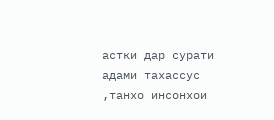астки дар сурати адами тахассус ,танхо инсонхои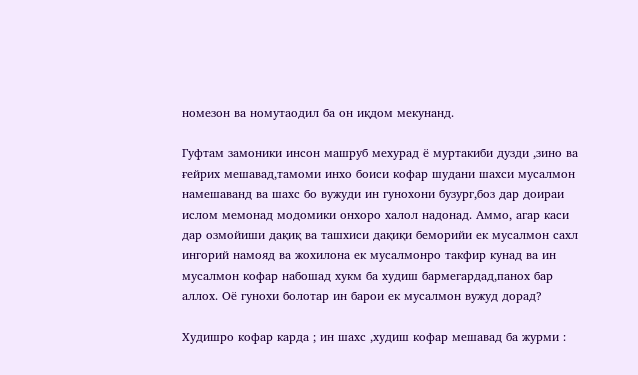номезон ва номутаодил ба он иқдом мекунанд.

Гуфтам замоники инсон машруб мехурад ё муртакиби дузди ,зино ва ғейрих мешавад,тамоми инхо боиси кофар шудани шахси мусалмон намешаванд ва шахс бо вужуди ин гунохони бузург,боз дар доираи ислом мемонад модомики онхоро халол надонад. Аммо, агар каси дар озмойиши дақиқ ва ташхиси дақиқи беморийи ек мусалмон сахл ингорий намояд ва жохилона ек мусалмонро такфир кунад ва ин мусалмон кофар набошад хукм ба худиш бармегардад,панох бар аллох. Оё гунохи болотар ин барои ек мусалмон вужуд дорад?

Худишро кофар карда ; ин шахс ,худиш кофар мешавад ба журми :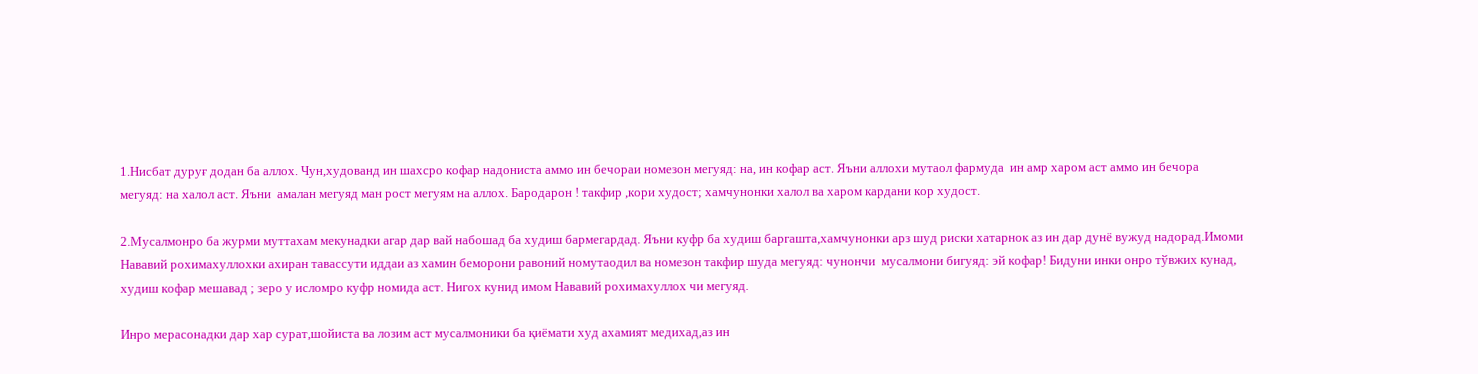1.Нисбат дуруғ додан ба аллох. Чун,худованд ин шахсро кофар надониста аммо ин бечораи номезон мегуяд: на, ин кофар аст. Яъни аллохи мутаол фармуда  ин амр харом аст аммо ин бечора мегуяд: на халол аст. Яъни  амалан мегуяд ман рост мегуям на аллох. Бародарон ! такфир ,кори худост; хамчунонки халол ва харом кардани кор худост.

2.Мусалмонро ба журми муттахам мекунадки агар дар вай набошад ба худиш бармегардад. Яъни куфр ба худиш баргашта,хамчунонки арз шуд риски хатарнок аз ин дар дунё вужуд надорад.Имоми Нававий рохимахуллохки ахиран тавассути иддаи аз хамин беморони равоний номутаодил ва номезон такфир шуда мегуяд: чунончи  мусалмони бигуяд: эй кофар! Бидуни инки онро тўвжих кунад, худиш кофар мешавад ; зеро у исломро куфр номида аст. Нигох кунид имом Нававий рохимахуллох чи мегуяд.

Инро мерасонадки дар хар сурат,шойиста ва лозим аст мусалмоники ба қиёмати худ ахамият медихад,аз ин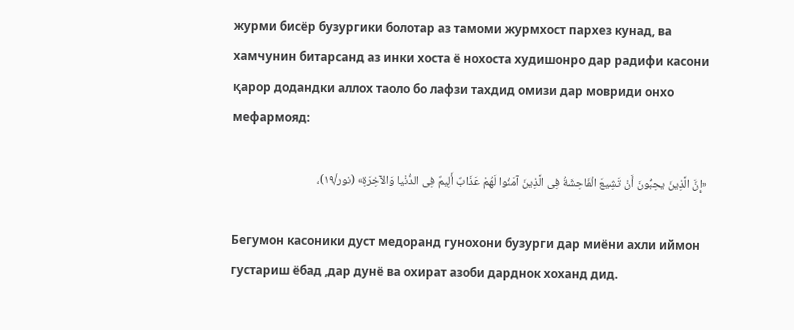журми бисёр бузургики болотар аз тамоми журмхост пархез кунад, ва хамчунин битарсанд аз инки хоста ё нохоста худишонро дар радифи касони қарор додандки аллох таоло бо лафзи тахдид омизи дар мовриди онхо мефармояд:

«إِنَّ الَّذِینَ یحِبُّونَ أَنْ تَشِیعَ الْفَاحِشَةُ فِی الَّذِینَ آمَنُوا لَهُمْ عَذَابٌ أَلِیمٌ فِی الدُّنْیا وَالآخِرَةِ» (نور/۱۹)،

Бегумон касоники дуст медоранд гунохони бузурги дар миёни ахли иймон густариш ёбад ,дар дунё ва охират азоби дарднок хоханд дид.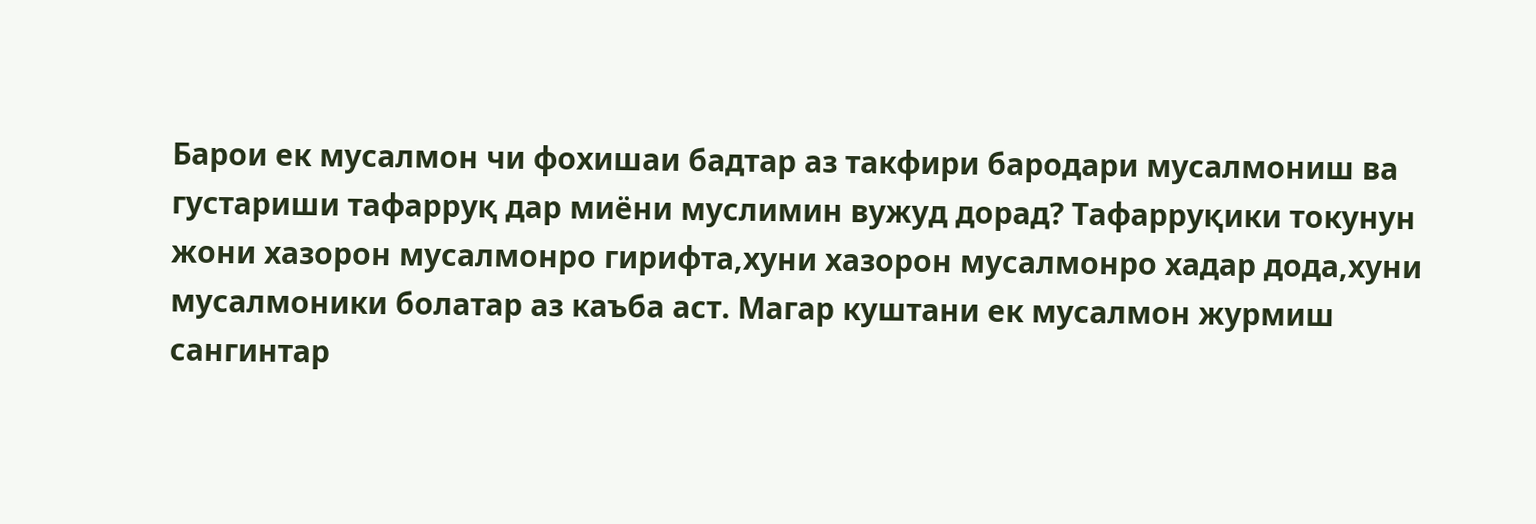Барои ек мусалмон чи фохишаи бадтар аз такфири бародари мусалмониш ва густариши тафарруқ дар миёни муслимин вужуд дорад? Тафарруқики токунун жони хазорон мусалмонро гирифта,хуни хазорон мусалмонро хадар дода,хуни мусалмоники болатар аз каъба аст. Магар куштани ек мусалмон журмиш сангинтар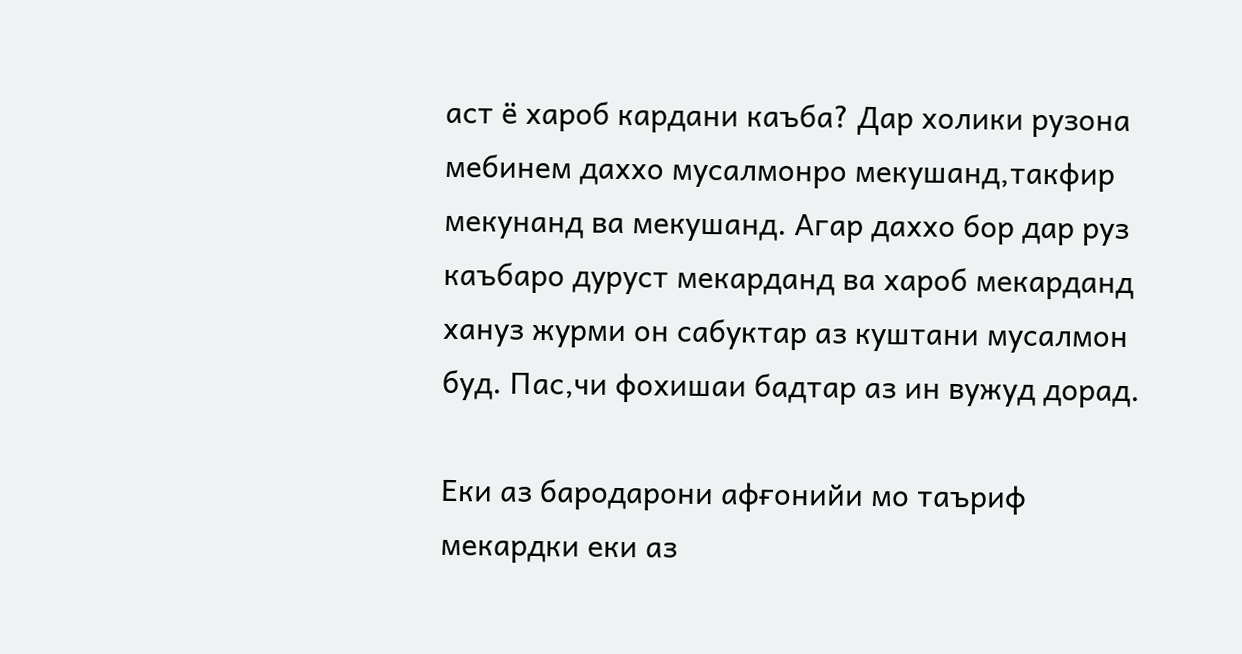аст ё хароб кардани каъба? Дар холики рузона мебинем даххо мусалмонро мекушанд,такфир мекунанд ва мекушанд. Агар даххо бор дар руз каъбаро дуруст мекарданд ва хароб мекарданд хануз журми он сабуктар аз куштани мусалмон буд. Пас,чи фохишаи бадтар аз ин вужуд дорад.

Еки аз бародарони афғонийи мо таъриф мекардки еки аз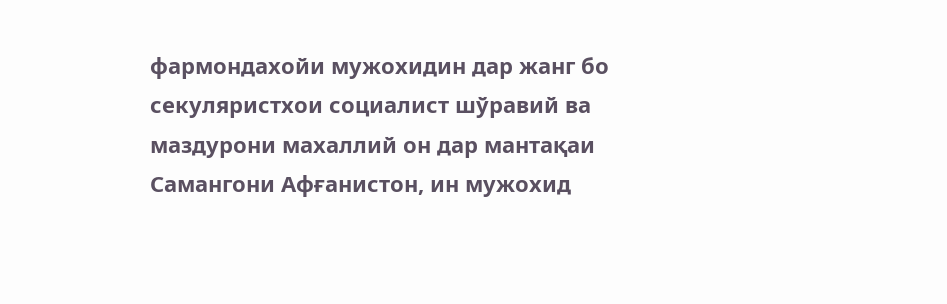фармондахойи мужохидин дар жанг бо секуляристхои социалист шўравий ва маздурони махаллий он дар мантақаи Самангони Афғанистон, ин мужохид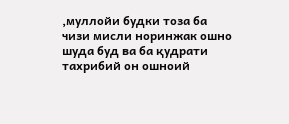,муллойи будки тоза ба чизи мисли норинжак ошно шуда буд ва ба қудрати тахрибий он ошноий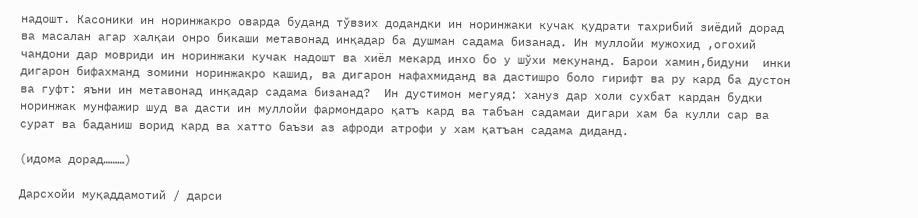надошт. Касоники ин норинжакро оварда буданд тўвзих додандки ин норинжаки кучак қудрати тахрибий зиёдий дорад ва масалан агар халқаи онро бикаши метавонад инқадар ба душман садама бизанад. Ин муллойи мужохид ,огохий чандони дар мовриди ин норинжаки кучак надошт ва хиёл мекард инхо бо у шўхи мекунанд. Барои хамин,бидуни  инки дигарон бифахманд зомини норинжакро кашид, ва дигарон нафахмиданд ва дастишро боло гирифт ва ру кард ба дустон ва гуфт: яъни ин метавонад инқадар садама бизанад?  Ин дустимон мегуяд: хануз дар холи сухбат кардан будки норинжак мунфажир шуд ва дасти ин муллойи фармондаро қатъ кард ва табъан садамаи дигари хам ба кулли сар ва сурат ва баданиш ворид кард ва хатто баъзи аз афроди атрофи у хам қатъан садама диданд.

(идома дорад………)

Дарсхойи муқаддамотий / дарси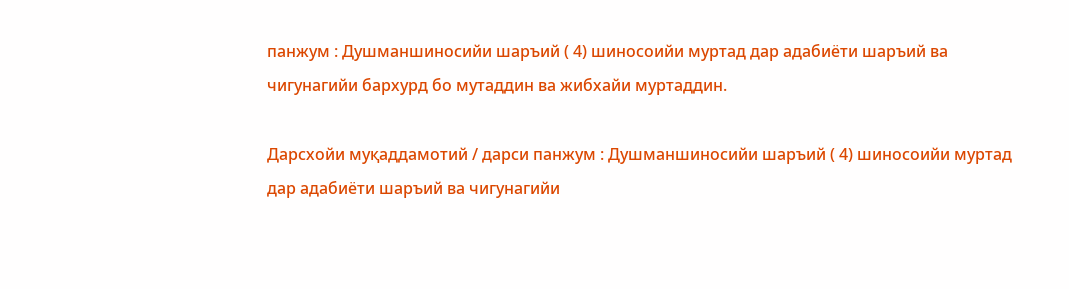панжум : Душманшиносийи шаръий ( 4) шиносоийи муртад дар адабиёти шаръий ва чигунагийи бархурд бо мутаддин ва жибхайи муртаддин.

Дарсхойи муқаддамотий / дарси панжум : Душманшиносийи шаръий ( 4) шиносоийи муртад дар адабиёти шаръий ва чигунагийи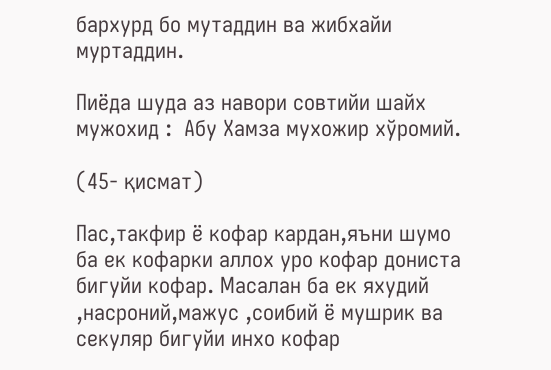бархурд бо мутаддин ва жибхайи муртаддин.

Пиёда шуда аз навори совтийи шайх мужохид :  Абу Хамза мухожир хўромий.

(45- қисмат)

Пас,такфир ё кофар кардан,яъни шумо ба ек кофарки аллох уро кофар дониста бигуйи кофар. Масалан ба ек яхудий ,насроний,мажус ,соибий ё мушрик ва секуляр бигуйи инхо кофар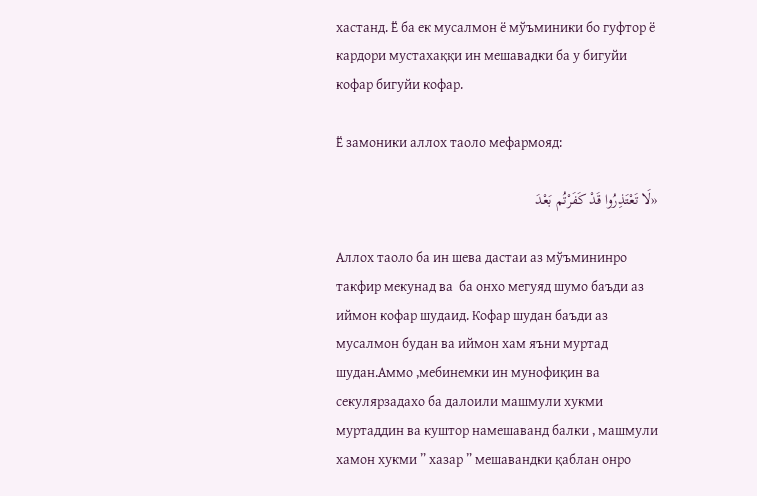хастанд. Ё ба ек мусалмон ё мўъминики бо гуфтор ё кардори мустахаққи ин мешавадки ба у бигуйи кофар бигуйи кофар.

Ё замоники аллох таоло мефармояд:

«لَا تَعْتَذِرُوا قَدْ كَفَرْتُم بَعْدَ

Аллох таоло ба ин шева дастаи аз мўъмининро такфир мекунад ва  ба онхо мегуяд шумо баъди аз иймон кофар шудаид. Кофар шудан баъди аз мусалмон будан ва иймон хам яъни муртад шудан.Аммо ,мебинемки ин мунофиқин ва секулярзадахо ба далоили машмули хукми муртаддин ва куштор намешаванд балки , машмули хамон хукми ” хазар ” мешавандки қаблан онро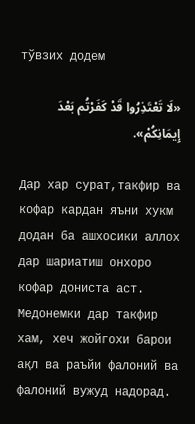тўвзих додем

«لَا تَعْتَذِرُوا قَدْ كَفَرْتُم بَعْدَ إِيمَانِكُمْ».

Дар хар сурат,такфир ва кофар кардан яъни хукм додан ба ашхосики аллох дар шариатиш онхоро кофар дониста аст. Медонемки дар такфир хам, хеч жойгохи барои ақл ва раъйи фалоний ва фалоний вужуд надорад.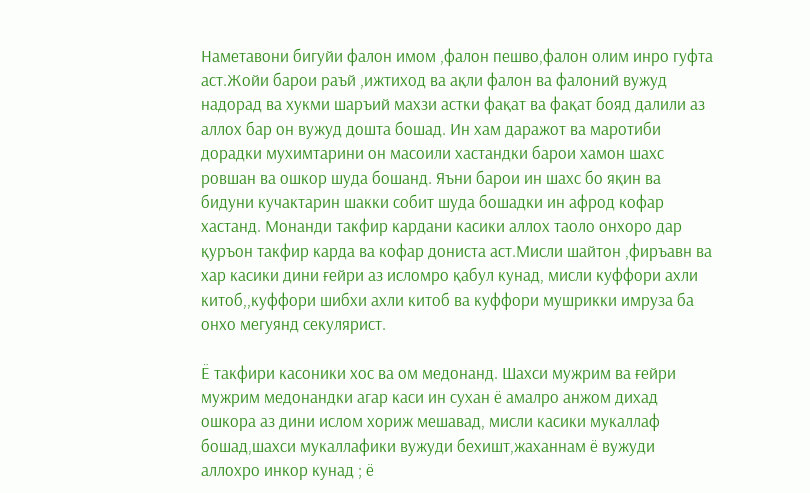Наметавони бигуйи фалон имом ,фалон пешво,фалон олим инро гуфта аст.Жойи барои раъй ,ижтиход ва ақли фалон ва фалоний вужуд надорад ва хукми шаръий махзи астки фақат ва фақат бояд далили аз аллох бар он вужуд дошта бошад. Ин хам даражот ва маротиби дорадки мухимтарини он масоили хастандки барои хамон шахс ровшан ва ошкор шуда бошанд. Яъни барои ин шахс бо яқин ва бидуни кучактарин шакки собит шуда бошадки ин афрод кофар хастанд. Монанди такфир кардани касики аллох таоло онхоро дар қуръон такфир карда ва кофар дониста аст.Мисли шайтон ,фиръавн ва хар касики дини ғейри аз исломро қабул кунад, мисли куффори ахли китоб,,куффори шибхи ахли китоб ва куффори мушрикки имруза ба онхо мегуянд секулярист.

Ё такфири касоники хос ва ом медонанд. Шахси мужрим ва ғейри мужрим медонандки агар каси ин сухан ё амалро анжом дихад ошкора аз дини ислом хориж мешавад, мисли касики мукаллаф бошад,шахси мукаллафики вужуди бехишт,жаханнам ё вужуди аллохро инкор кунад ; ё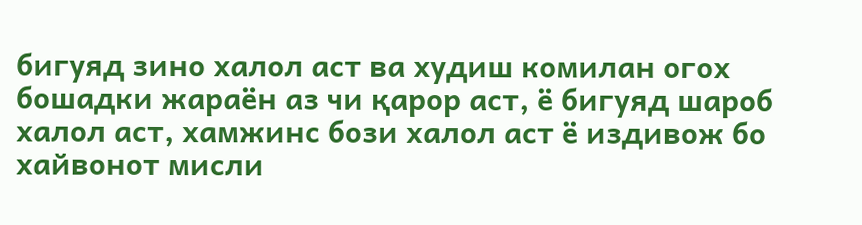бигуяд зино халол аст ва худиш комилан огох бошадки жараён аз чи қарор аст, ё бигуяд шароб халол аст, хамжинс бози халол аст ё издивож бо хайвонот мисли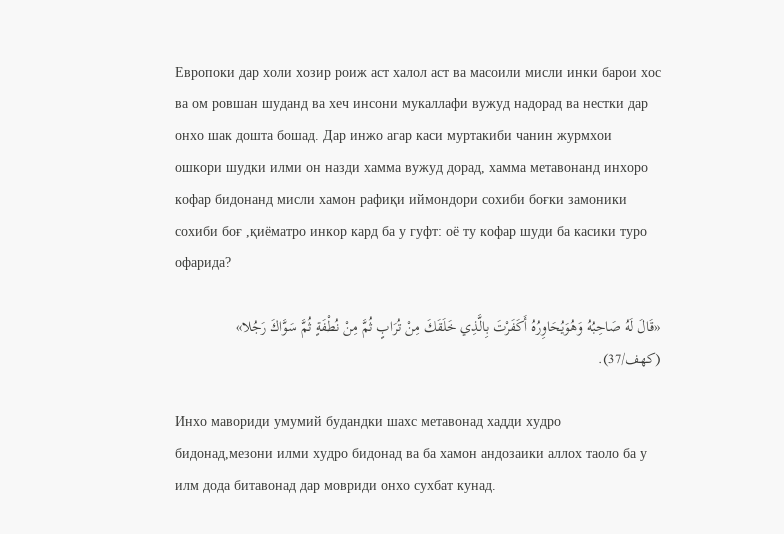Европоки дар холи хозир роиж аст халол аст ва масоили мисли инки барои хос ва ом ровшан шуданд ва хеч инсони мукаллафи вужуд надорад ва нестки дар онхо шак дошта бошад. Дар инжо агар каси муртакиби чанин журмхои ошкори шудки илми он назди хамма вужуд дорад, хамма метавонанд инхоро кофар бидонанд мисли хамон рафиқи иймондори сохиби боғки замоники сохиби боғ ,қиёматро инкор кард ба у гуфт: оё ту кофар шуди ба касики туро офарида?

«قَالَ لَهُ صَاحِبُهُ وَهُوَيُحَاوِرُهُ أَكَفَرْتَ بِالَّذِي خَلَقَكَ مِنْ تُرَابٍ ثُمَّ مِنْ نُطْفَةٍ ثُمَّ سَوَّاكَ رَجُلا» (كهف/37).

Инхо мавориди умумий будандки шахс метавонад хадди худро бидонад,мезони илми худро бидонад ва ба хамон андозаики аллох таоло ба у илм дода битавонад дар мовриди онхо сухбат кунад.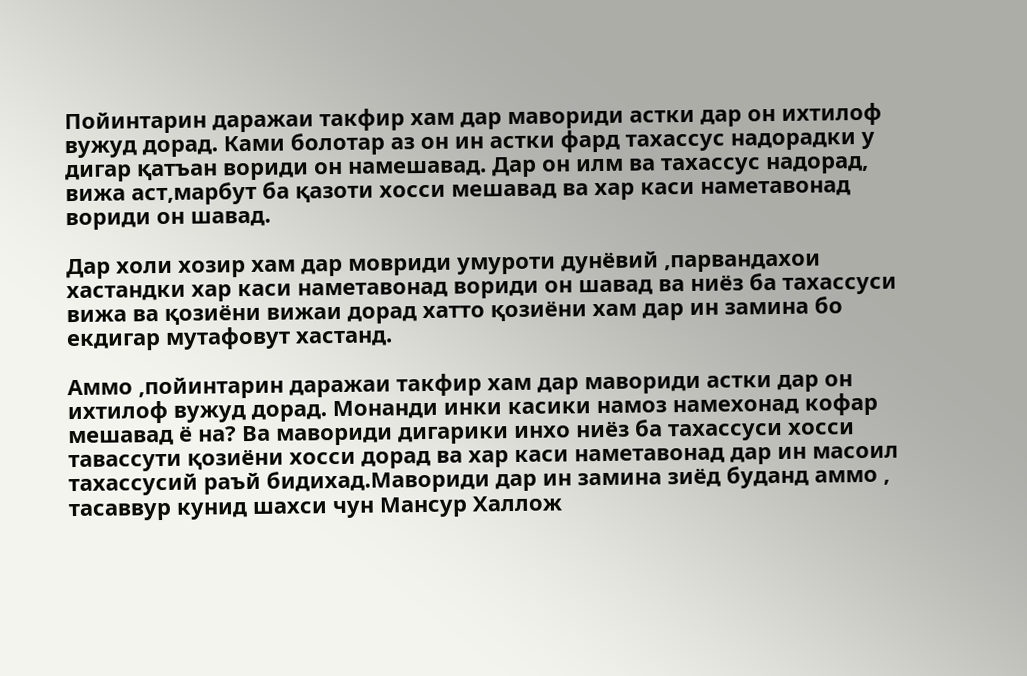Пойинтарин даражаи такфир хам дар мавориди астки дар он ихтилоф вужуд дорад. Ками болотар аз он ин астки фард тахассус надорадки у дигар қатъан вориди он намешавад. Дар он илм ва тахассус надорад, вижа аст,марбут ба қазоти хосси мешавад ва хар каси наметавонад вориди он шавад.

Дар холи хозир хам дар мовриди умуроти дунёвий ,парвандахои хастандки хар каси наметавонад вориди он шавад ва ниёз ба тахассуси вижа ва қозиёни вижаи дорад хатто қозиёни хам дар ин замина бо екдигар мутафовут хастанд.

Аммо ,пойинтарин даражаи такфир хам дар мавориди астки дар он ихтилоф вужуд дорад. Монанди инки касики намоз намехонад кофар мешавад ё на? Ва мавориди дигарики инхо ниёз ба тахассуси хосси тавассути қозиёни хосси дорад ва хар каси наметавонад дар ин масоил тахассусий раъй бидихад.Мавориди дар ин замина зиёд буданд аммо , тасаввур кунид шахси чун Мансур Халлож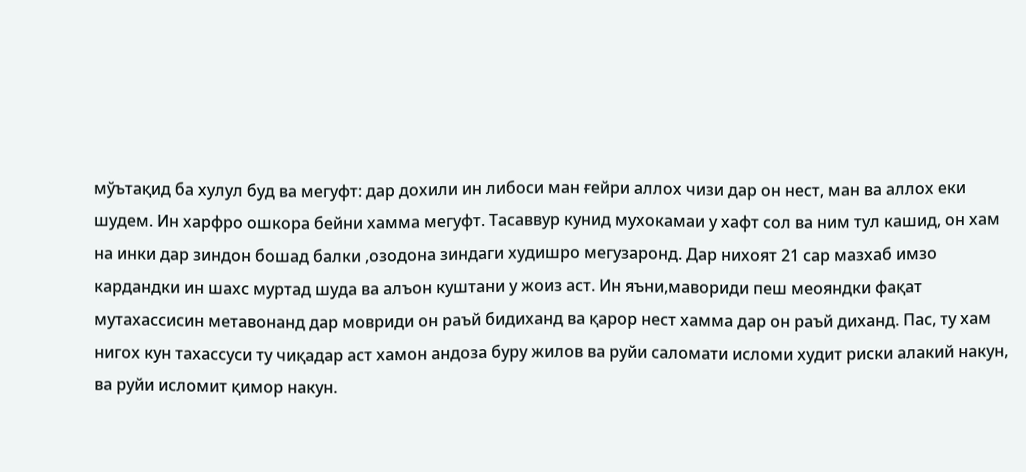мўътақид ба хулул буд ва мегуфт: дар дохили ин либоси ман ғейри аллох чизи дар он нест, ман ва аллох еки шудем. Ин харфро ошкора бейни хамма мегуфт. Тасаввур кунид мухокамаи у хафт сол ва ним тул кашид, он хам на инки дар зиндон бошад балки ,озодона зиндаги худишро мегузаронд. Дар нихоят 21 сар мазхаб имзо кардандки ин шахс муртад шуда ва алъон куштани у жоиз аст. Ин яъни,мавориди пеш меояндки фақат мутахассисин метавонанд дар мовриди он раъй бидиханд ва қарор нест хамма дар он раъй диханд. Пас, ту хам нигох кун тахассуси ту чиқадар аст хамон андоза буру жилов ва руйи саломати исломи худит риски алакий накун, ва руйи исломит қимор накун.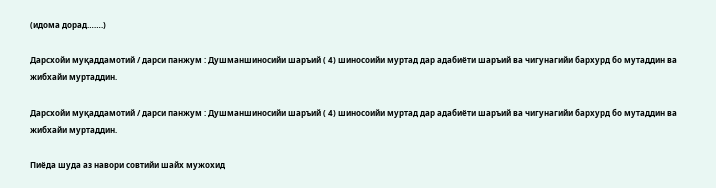(идома дорад…….)

Дарсхойи муқаддамотий / дарси панжум : Душманшиносийи шаръий ( 4) шиносоийи муртад дар адабиёти шаръий ва чигунагийи бархурд бо мутаддин ва жибхайи муртаддин.

Дарсхойи муқаддамотий / дарси панжум : Душманшиносийи шаръий ( 4) шиносоийи муртад дар адабиёти шаръий ва чигунагийи бархурд бо мутаддин ва жибхайи муртаддин.

Пиёда шуда аз навори совтийи шайх мужохид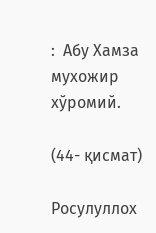:  Абу Хамза мухожир хўромий.

(44- қисмат)

Росулуллох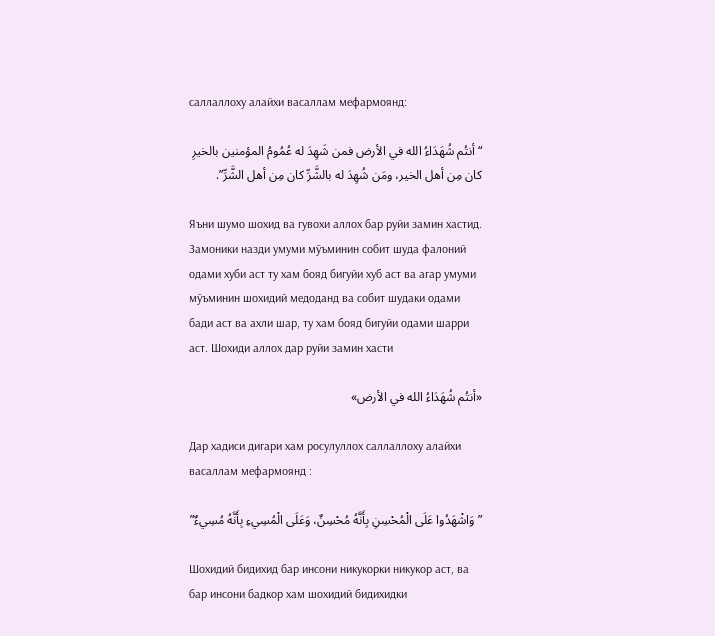саллаллоху алайхи васаллам мефармоянд:

“أنتُم شُهَدَاءُ الله في الأرض فمن شَهِدَ له عُمُومُ المؤمنين بالخيرِ كان مِن أهل الخير، ومَن شُهِدَ له بالشَّرِّ كان مِن أهل الشَّرِّ”.

Яъни шумо шохид ва гувохи аллох бар руйи замин хастид. Замоники назди умуми мўъминин собит шуда фалоний одами хуби аст ту хам бояд бигуйи хуб аст ва агар умуми мўъминин шохидий медоданд ва собит шудаки одами бади аст ва ахли шар, ту хам бояд бигуйи одами шарри аст. Шохиди аллох дар руйи замин хасти

«أنتُم شُهَدَاءُ الله في الأرض»

Дар хадиси дигари хам росулуллох саллаллоху алайхи васаллам мефармоянд :

” وَاشْهَدُوا عَلَى الْمُحْسِنِ بِأَنَّهُ مُحْسِنٌ، وَعَلَى الْمُسِيءِ بِأَنَّهُ مُسِيءٌ”

Шохидий бидихид бар инсони никукорки никукор аст, ва бар инсони бадкор хам шохидий бидихидки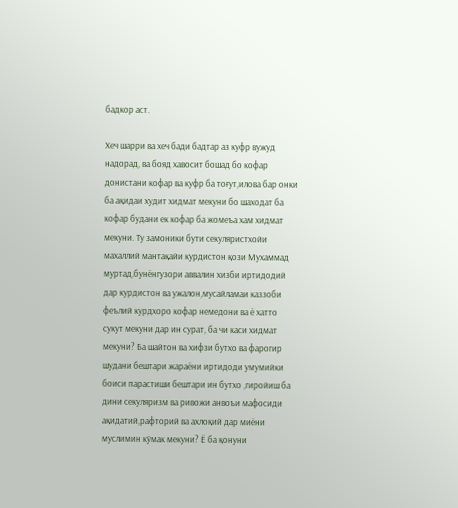бадкор аст.

Хеч шарри ва хеч бади бадтар аз куфр вужуд надорад, ва бояд хавосит бошад бо кофар донистани кофар ва куфр ба тоғут,илова бар онки ба ақидаи худит хидмат мекуни бо шаходат ба кофар будани ек кофар ба жомеъа хам хидмат мекуни. Ту замоники бути секуляристхойи махаллий мантақайи курдистон қози Мухаммад муртад,бунёнгузори аввалин хизби иртидодий дар курдистон ва ужалон,мусайламаи каззоби феълий курдхоро кофар немедони ва ё хатто сукут мекуни дар ин сурат, ба чи каси хидмат мекуни? Ба шайтон ва хифзи бутхо ва фарогир шудани бештари жараёни иртидоди умумийки боиси парастиши бештари ин бутхо ,гиройиш ба дини секуляризм ва ривожи анвоъи мафосиди ақидатий,рафторий ва ахлоқий дар миёни муслимин кўмак мекуни? Ё ба қонуни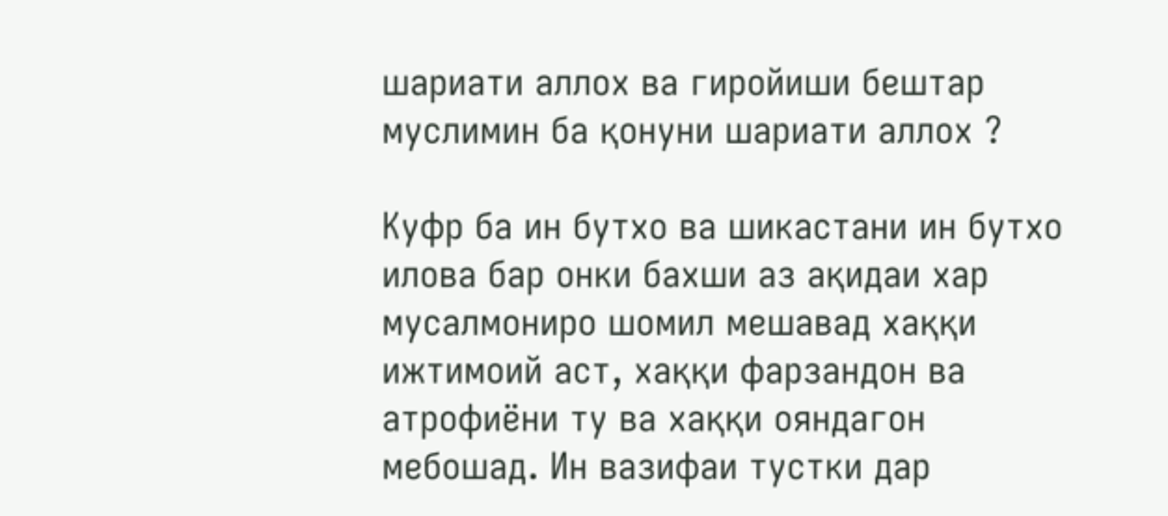шариати аллох ва гиройиши бештар муслимин ба қонуни шариати аллох ?

Куфр ба ин бутхо ва шикастани ин бутхо илова бар онки бахши аз ақидаи хар мусалмониро шомил мешавад хаққи ижтимоий аст, хаққи фарзандон ва атрофиёни ту ва хаққи ояндагон мебошад. Ин вазифаи тустки дар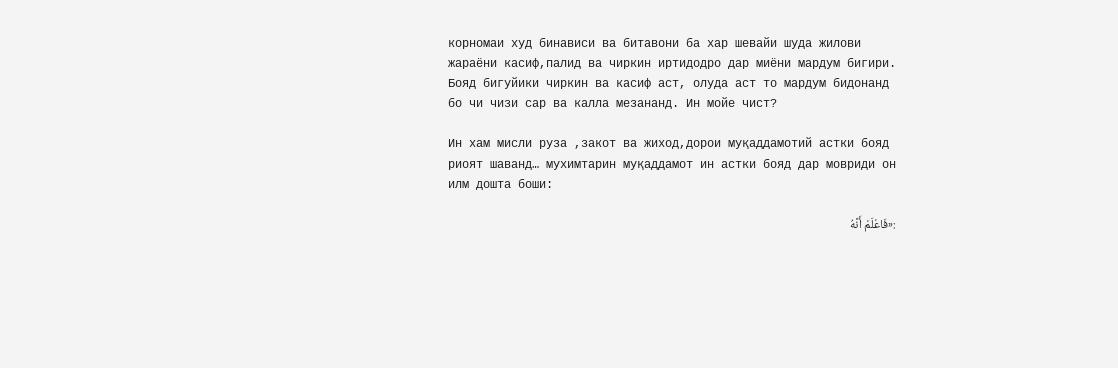корномаи худ бинависи ва битавони ба хар шевайи шуда жилови жараёни касиф,палид ва чиркин иртидодро дар миёни мардум бигири. Бояд бигуйики чиркин ва касиф аст, олуда аст то мардум бидонанд бо чи чизи сар ва калла мезананд. Ин мойе чист?

Ин хам мисли руза ,закот ва жиход,дорои муқаддамотий астки бояд риоят шаванд… мухимтарин муқаддамот ин астки бояд дар мовриди он илм дошта боши:

:«فَاعْلَمْ أَنَّهُ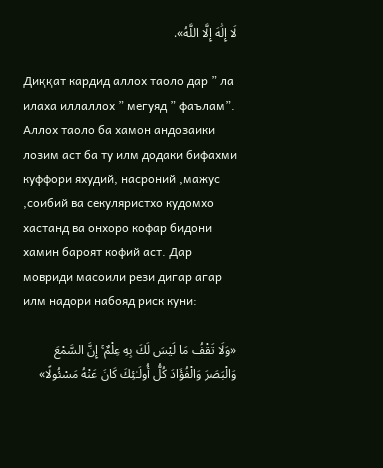لَا إِلَٰهَ إِلَّا اللَّهُ».

Диққат кардид аллох таоло дар ” ла илаха иллаллох ” мегуяд ” фаълам”. Аллох таоло ба хамон андозаики лозим аст ба ту илм додаки бифахми куффори яхудий, насроний ,мажус ,соибий ва секуляристхо кудомхо хастанд ва онхоро кофар бидони хамин бароят кофий аст. Дар мовриди масоили рези дигар агар илм надори набояд риск куни:

«وَلَا تَقْفُ مَا لَيْسَ لَكَ بِهِ عِلْمٌ ۚ إِنَّ السَّمْعَ وَالْبَصَرَ وَالْفُؤَادَ كُلُّ أُولَـٰئِكَ كَانَ عَنْهُ مَسْئُولًا»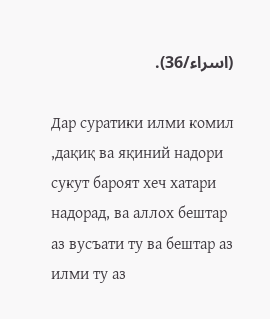(اسراء/36).

Дар суратики илми комил ,дақиқ ва яқиний надори сукут бароят хеч хатари надорад, ва аллох бештар аз вусъати ту ва бештар аз илми ту аз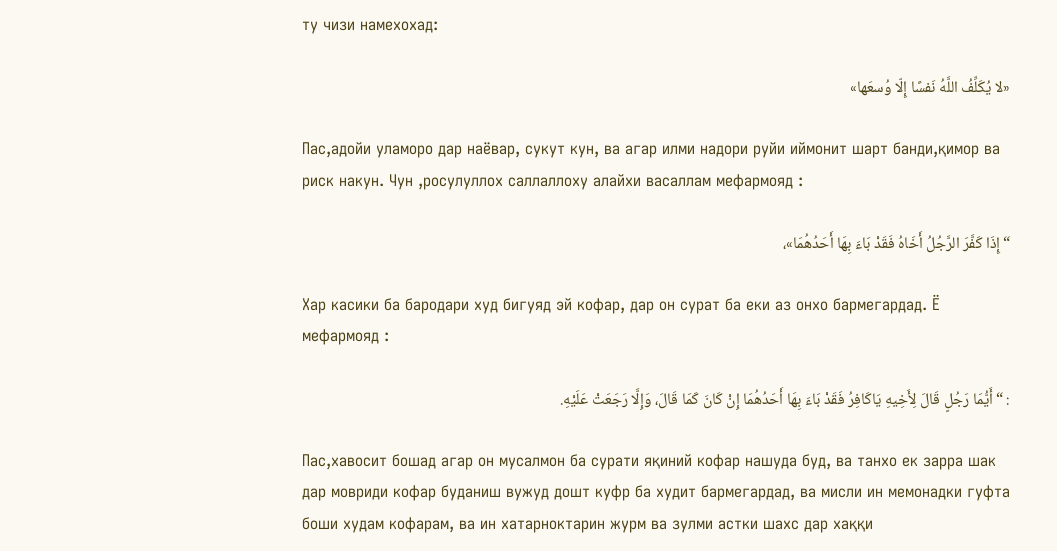ту чизи намехохад:

«لا يُكَلِّفُ اللَّهُ نَفسًا إِلّا وُسعَها»

Пас,адойи уламоро дар наёвар, сукут кун, ва агар илми надори руйи иймонит шарт банди,қимор ва риск накун. Чун ,росулуллох саллаллоху алайхи васаллам мефармояд :

“إِذَا كَفَّرَ الرَّجُلُ أَخَاهُ فَقَدْ بَاءَ بِهَا أَحَدُهُمَا»،

Хар касики ба бародари худ бигуяд эй кофар, дар он сурат ба еки аз онхо бармегардад. Ё мефармояд :

: “أَيُّمَا رَجُلٍ قَالَ لِأَخِيهِ يَاكَافِرُ فَقَدْ بَاءَ بِهَا أَحَدُهُمَا إِنْ كَانَ كَمَا قَالَ، وَإِلَّا رَجَعَتْ عَلَيْهِ.

Пас,хавосит бошад агар он мусалмон ба сурати яқиний кофар нашуда буд, ва танхо ек зарра шак дар мовриди кофар буданиш вужуд дошт куфр ба худит бармегардад, ва мисли ин мемонадки гуфта боши худам кофарам, ва ин хатарноктарин журм ва зулми астки шахс дар хаққи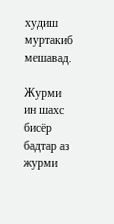худиш муртакиб мешавад.

Журми ин шахс бисёр бадтар аз журми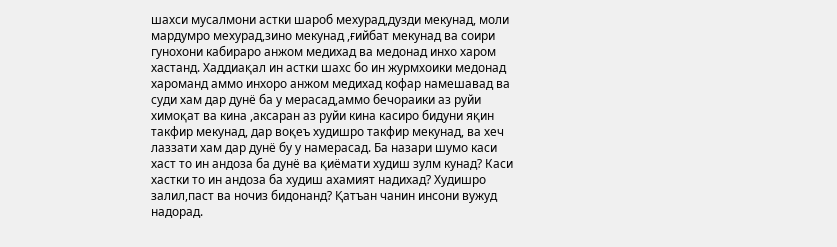шахси мусалмони астки шароб мехурад,дузди мекунад, моли мардумро мехурад,зино мекунад ,ғийбат мекунад ва соири гунохони кабираро анжом медихад ва медонад инхо харом хастанд. Хаддиақал ин астки шахс бо ин журмхоики медонад хароманд аммо инхоро анжом медихад кофар намешавад ва суди хам дар дунё ба у мерасад,аммо бечораики аз руйи химоқат ва кина ,аксаран аз руйи кина касиро бидуни яқин такфир мекунад, дар воқеъ худишро такфир мекунад, ва хеч лаззати хам дар дунё бу у намерасад. Ба назари шумо каси хаст то ин андоза ба дунё ва қиёмати худиш зулм кунад? Каси хастки то ин андоза ба худиш ахамият надихад? Худишро залил,паст ва ночиз бидонанд? Қатъан чанин инсони вужуд надорад.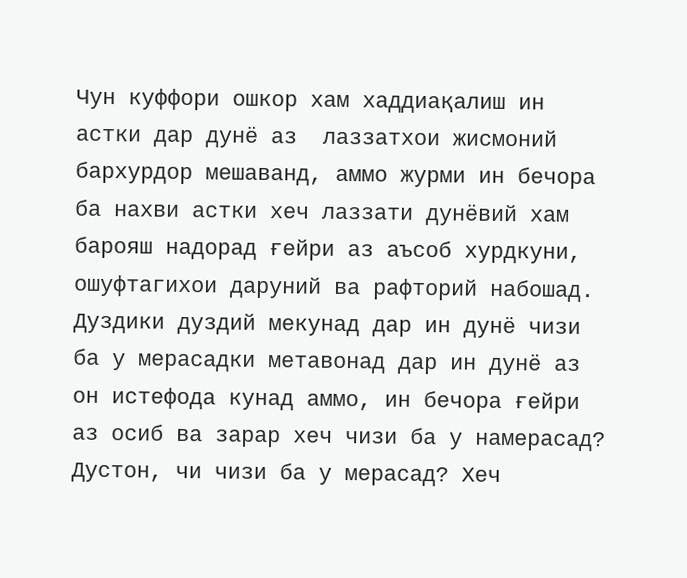Чун куффори ошкор хам хаддиақалиш ин астки дар дунё аз  лаззатхои жисмоний бархурдор мешаванд, аммо журми ин бечора ба нахви астки хеч лаззати дунёвий хам барояш надорад ғейри аз аъсоб хурдкуни, ошуфтагихои даруний ва рафторий набошад. Дуздики дуздий мекунад дар ин дунё чизи ба у мерасадки метавонад дар ин дунё аз он истефода кунад аммо, ин бечора ғейри аз осиб ва зарар хеч чизи ба у намерасад? Дустон, чи чизи ба у мерасад? Хеч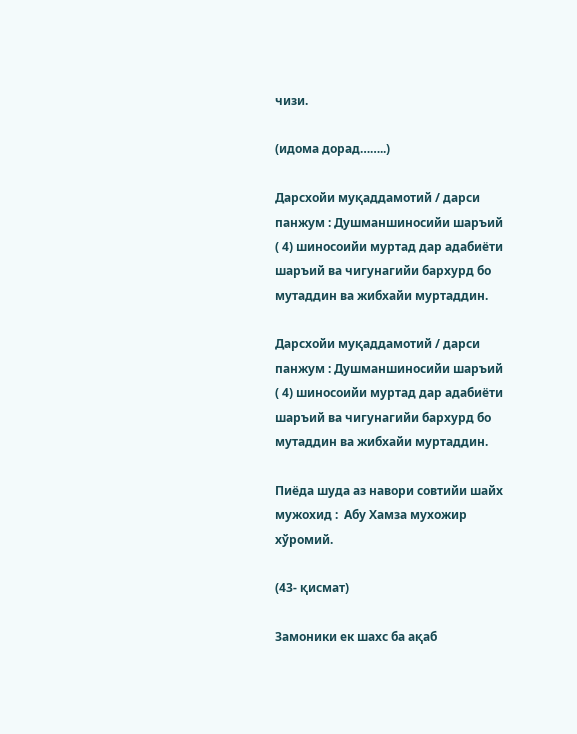чизи.

(идома дорад……..)

Дарсхойи муқаддамотий / дарси панжум : Душманшиносийи шаръий ( 4) шиносоийи муртад дар адабиёти шаръий ва чигунагийи бархурд бо мутаддин ва жибхайи муртаддин.

Дарсхойи муқаддамотий / дарси панжум : Душманшиносийи шаръий ( 4) шиносоийи муртад дар адабиёти шаръий ва чигунагийи бархурд бо мутаддин ва жибхайи муртаддин.

Пиёда шуда аз навори совтийи шайх мужохид :  Абу Хамза мухожир хўромий.

(43- қисмат)

Замоники ек шахс ба ақаб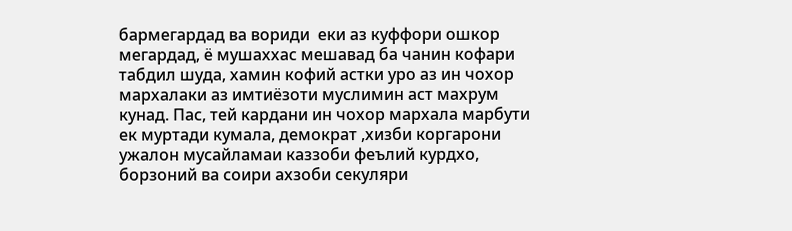бармегардад ва вориди  еки аз куффори ошкор мегардад, ё мушаххас мешавад ба чанин кофари табдил шуда, хамин кофий астки уро аз ин чохор мархалаки аз имтиёзоти муслимин аст махрум  кунад. Пас, тей кардани ин чохор мархала марбути ек муртади кумала, демократ ,хизби коргарони ужалон мусайламаи каззоби феълий курдхо, борзоний ва соири ахзоби секуляри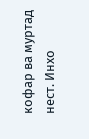кофар ва муртад нест. Инхо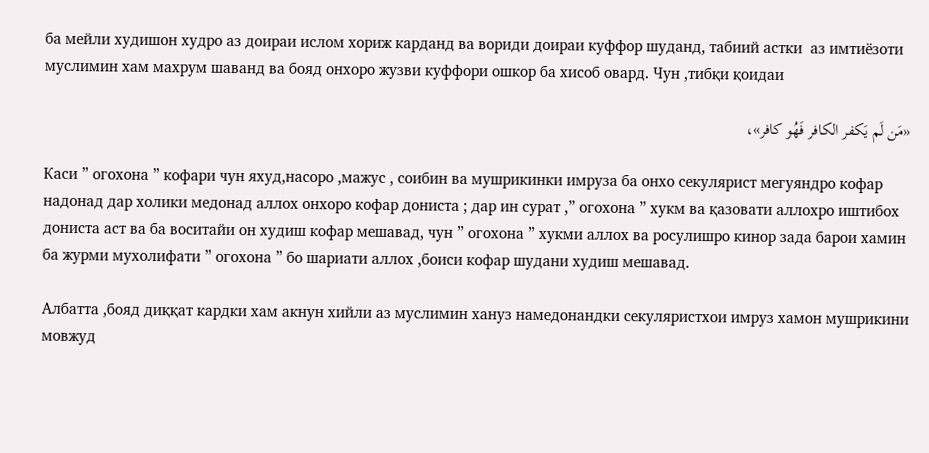ба мейли худишон худро аз доираи ислом хориж карданд ва вориди доираи куффор шуданд, табиий астки  аз имтиёзоти муслимин хам махрум шаванд ва бояд онхоро жузви куффори ошкор ба хисоб овард. Чун ,тибқи қоидаи

«مَن لَم يَكفر الكافر فَهُو كافر»،

Каси ” огохона ” кофари чун яхуд,насоро ,мажус , соибин ва мушрикинки имруза ба онхо секулярист мегуяндро кофар надонад дар холики медонад аллох онхоро кофар дониста ; дар ин сурат ,” огохона ” хукм ва қазовати аллохро иштибох дониста аст ва ба воситайи он худиш кофар мешавад, чун ” огохона ” хукми аллох ва росулишро кинор зада барои хамин ба журми мухолифати ” огохона ” бо шариати аллох ,боиси кофар шудани худиш мешавад.

Албатта ,бояд диққат кардки хам акнун хийли аз муслимин хануз намедонандки секуляристхои имруз хамон мушрикини мовжуд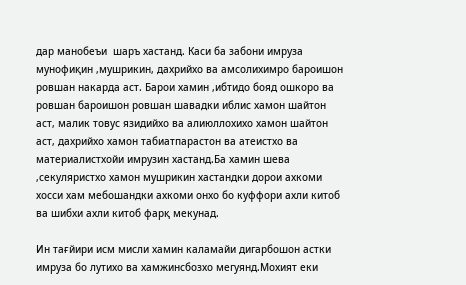дар манобеъи  шаръ хастанд. Каси ба забони имруза мунофиқин ,мушрикин, дахрийхо ва амсолихимро бароишон ровшан накарда аст. Барои хамин ,ибтидо бояд ошкоро ва ровшан бароишон ровшан шавадки иблис хамон шайтон аст, малик товус язидийхо ва алиюллохихо хамон шайтон аст, дахрийхо хамон табиатпарастон ва атеистхо ва материалистхойи имрузин хастанд.Ба хамин шева ,секуляристхо хамон мушрикин хастандки дорои ахкоми хосси хам мебошандки ахкоми онхо бо куффори ахли китоб ва шибхи ахли китоб фарқ мекунад.

Ин тағйири исм мисли хамин каламайи дигарбошон астки имруза бо лутихо ва хамжинсбозхо мегуянд.Мохият еки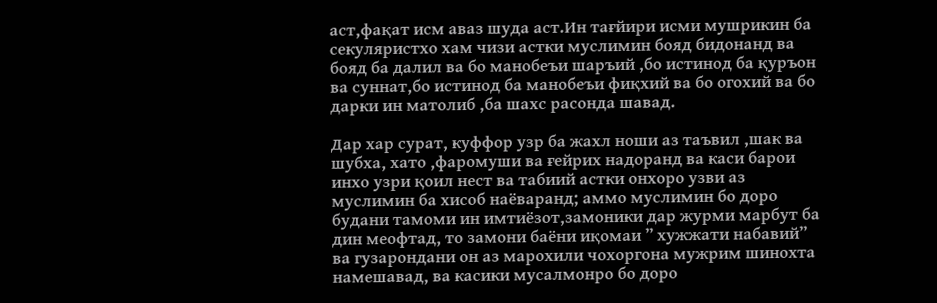аст,фақат исм аваз шуда аст.Ин тағйири исми мушрикин ба секуляристхо хам чизи астки муслимин бояд бидонанд ва бояд ба далил ва бо манобеъи шаръий ,бо истинод ба қуръон ва суннат,бо истинод ба манобеъи фиқхий ва бо огохий ва бо дарки ин матолиб ,ба шахс расонда шавад.

Дар хар сурат, куффор узр ба жахл ноши аз таъвил ,шак ва шубха, хато ,фаромуши ва ғейрих надоранд ва каси барои инхо узри қоил нест ва табиий астки онхоро узви аз муслимин ба хисоб наёваранд; аммо муслимин бо доро будани тамоми ин имтиёзот,замоники дар журми марбут ба дин меофтад, то замони баёни иқомаи ” хужжати набавий” ва гузарондани он аз марохили чохоргона мужрим шинохта намешавад, ва касики мусалмонро бо доро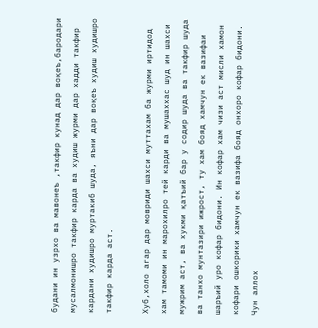будани ин узрхо ва мавонеъ ,такфир кунад дар воқеъ,бародари мусалмонишро такфир карда ва худиш журми дар хадди такфир кардани худишро муртакиб шуда, яъни дар воқеъ худиш худишро такфир карда аст.

Хуб,холо агар дар мовриди шахси муттахам ба журми иртидод хам тамоми ин марохилро тей карди ва мушаххас шуд ин шахси мужрим аст, ва хукми қатъий бар у содир шуда ва такфир шуда ва танхо мунтазири ижрост, ту хам бояд хамчун ек вазифаи шаръий уро кофар бидони. Ин кофар хам чизи аст мисли хамон кофари ошкорики хамчун ек вазифа бояд онхоро кофар бидони. Чун аллох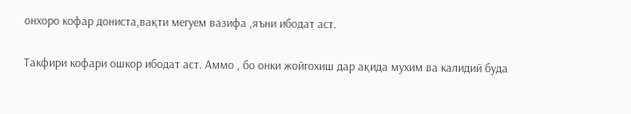онхоро кофар дониста,вақти мегуем вазифа ,яъни ибодат аст.

Такфири кофари ошкор ибодат аст. Аммо , бо онки жойгохиш дар ақида мухим ва калидий буда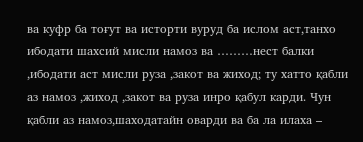ва куфр ба тоғут ва исторти вуруд ба ислом аст,танхо ибодати шахсий мисли намоз ва ………нест балки ,ибодати аст мисли руза ,закот ва жиход; ту хатто қабли аз намоз ,жиход ,закот ва руза инро қабул карди. Чун қабли аз намоз,шаходатайн оварди ва ба ла илаха –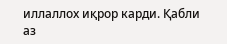иллаллох иқрор карди. Қабли аз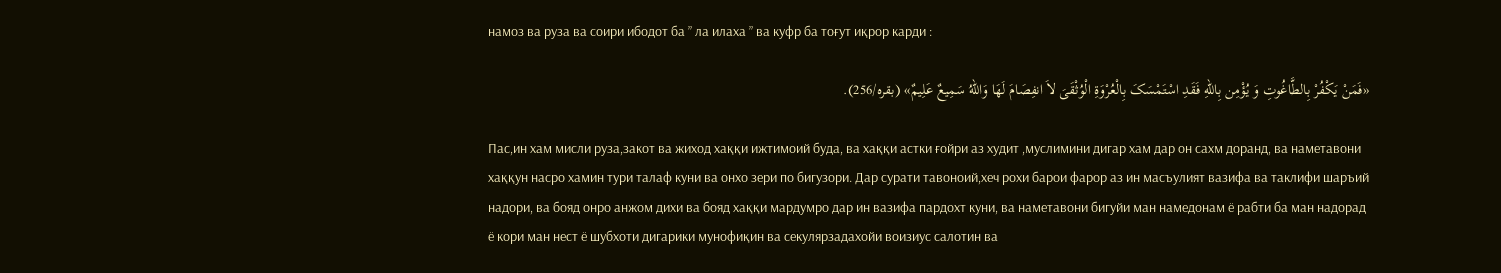намоз ва руза ва соири ибодот ба ” ла илаха ” ва куфр ба тоғут иқрор карди :

«فَمَنْ یَکْفُرْ بِالطَّاغُوتِ وَ یُؤْمِن بِاللّهِ فَقَدِ اسْتَمْسَکَ بِالْعُرْوَةِ الْوُثْقَىَ لاَ انفِصَامَ لَهَا وَاللّهُ سَمِیعٌ عَلِیمٌ» (بقره/256).

Пас,ин хам мисли руза,закот ва жиход хаққи ижтимоий буда, ва хаққи астки ғойри аз худит ,муслимини дигар хам дар он сахм доранд, ва наметавони хаққун насро хамин тури талаф куни ва онхо зери по бигузори. Дар сурати тавоноий,хеч рохи барои фарор аз ин масъулият вазифа ва таклифи шаръий надори, ва бояд онро анжом дихи ва бояд хаққи мардумро дар ин вазифа пардохт куни, ва наметавони бигуйи ман намедонам ё рабти ба ман надорад ё кори ман нест ё шубхоти дигарики мунофиқин ва секулярзадахойи воизиус салотин ва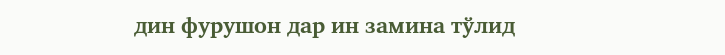дин фурушон дар ин замина тўлид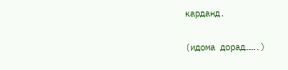карданд.

(идома дорад…….)